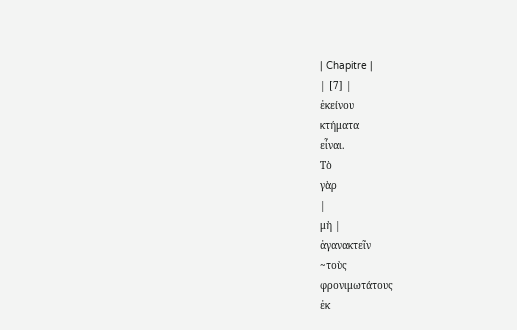| Chapitre |
| [7] |
ἐκείνου
κτήματα
εἶναι.
Τὸ
γὰρ
|
μὴ |
ἀγανακτεῖν
~τοὺς
φρονιμωτάτους
ἐκ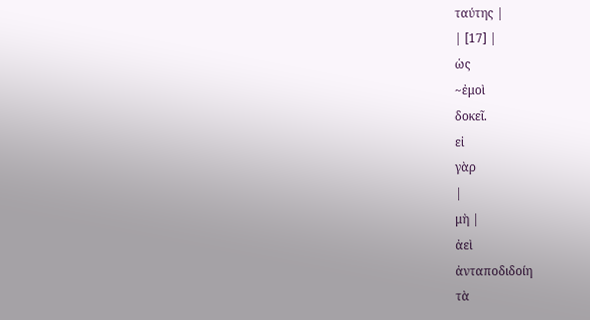ταύτης |
| [17] |
ὡς
~ἐμοὶ
δοκεῖ.
εἰ
γὰρ
|
μὴ |
ἀεὶ
ἀνταποδιδοίη
τὰ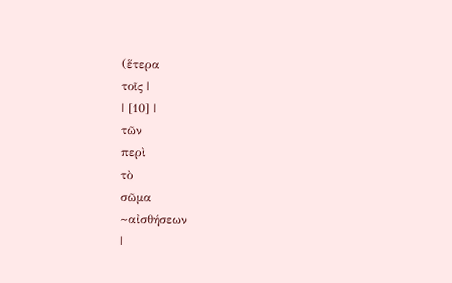(ἕτερα
τοῖς |
| [10] |
τῶν
περὶ
τὸ
σῶμα
~αἰσθήσεων
|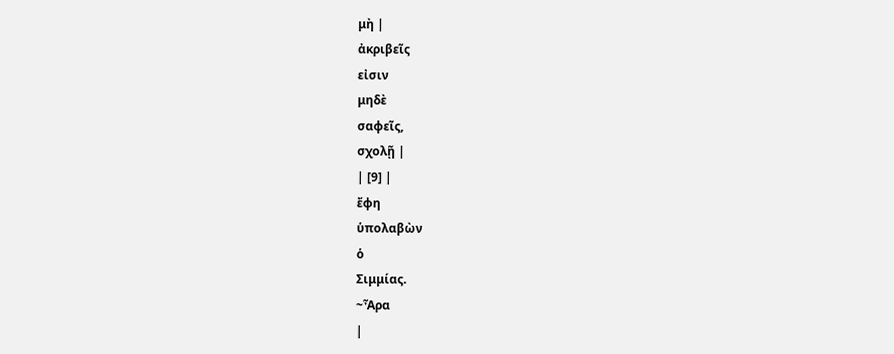μὴ |
ἀκριβεῖς
εἰσιν
μηδὲ
σαφεῖς,
σχολῇ |
| [9] |
ἔφη
ὑπολαβὼν
ὁ
Σιμμίας.
~Ἆρα
|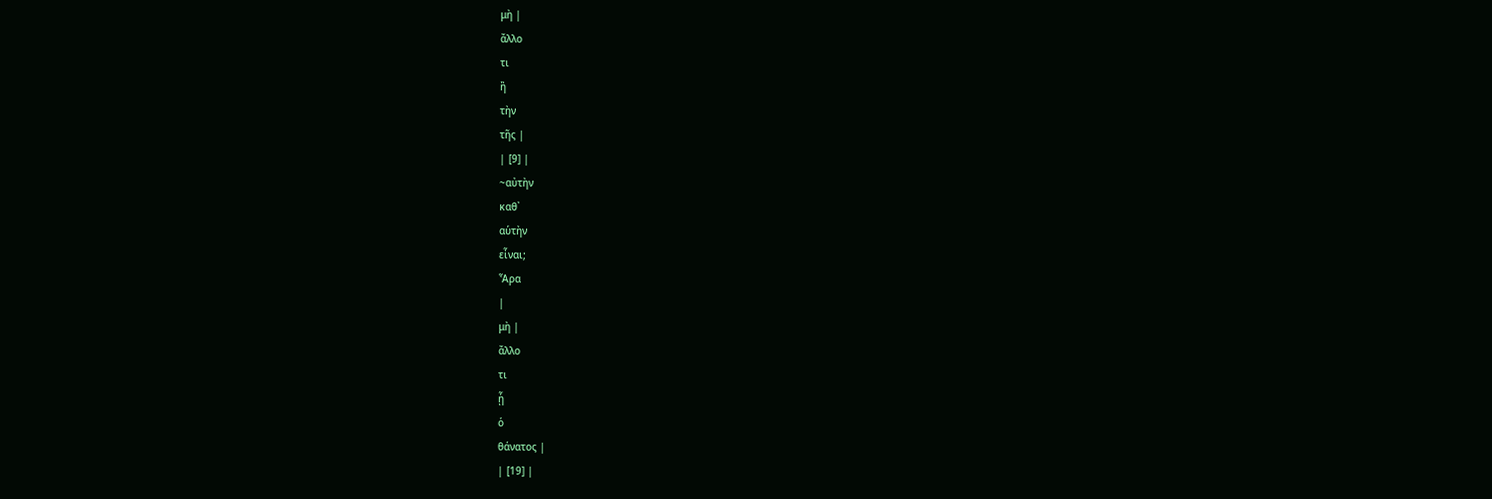μὴ |
ἄλλο
τι
ἢ
τὴν
τῆς |
| [9] |
~αὐτὴν
καθ᾽
αὑτὴν
εἶναι;
Ἆρα
|
μὴ |
ἄλλο
τι
ᾖ
ὁ
θάνατος |
| [19] |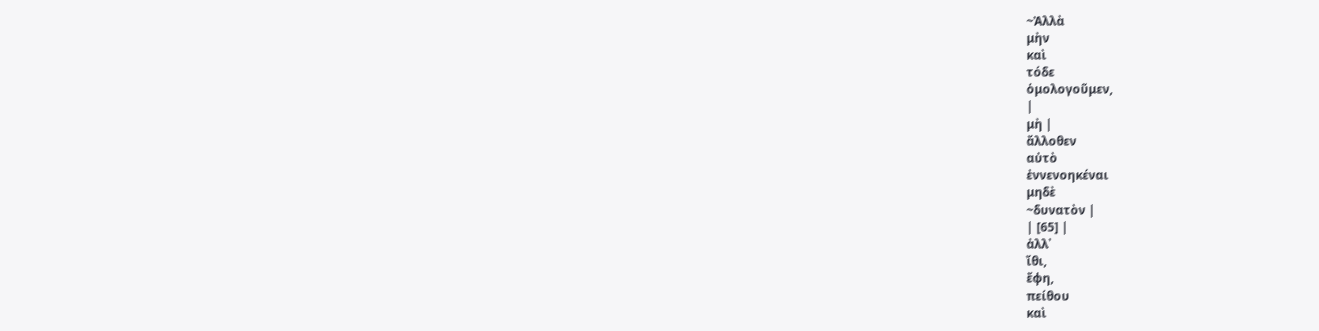~Ἀλλὰ
μὴν
καὶ
τόδε
ὁμολογοῦμεν,
|
μὴ |
ἄλλοθεν
αὐτὸ
ἐννενοηκέναι
μηδὲ
~δυνατὸν |
| [65] |
ἀλλ᾽
ἴθι,
ἔφη,
πείθου
καὶ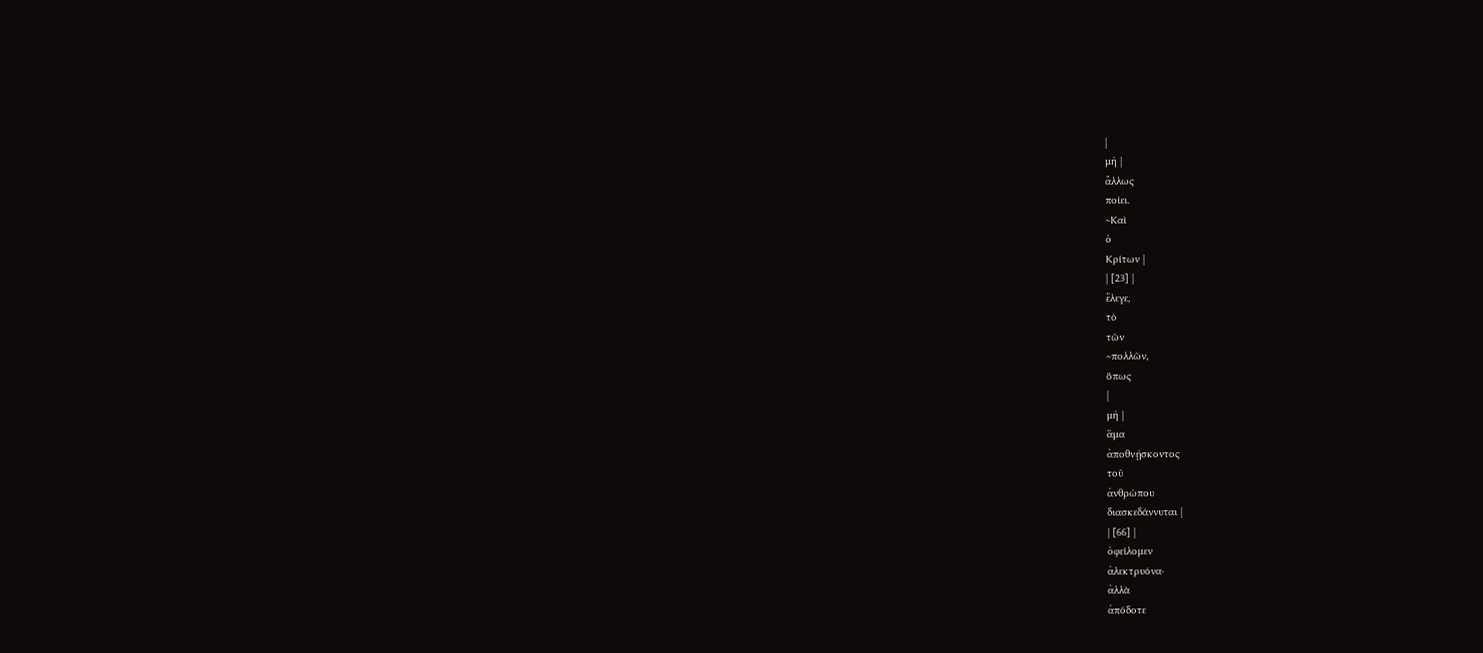|
μὴ |
ἄλλως
ποίει.
~Καὶ
ὁ
Κρίτων |
| [23] |
ἔλεγε,
τὸ
τῶν
~πολλῶν,
ὅπως
|
μὴ |
ἅμα
ἀποθνῄσκοντος
τοῦ
ἀνθρώπου
διασκεδάννυται |
| [66] |
ὀφείλομεν
ἀλεκτρυόνα·
ἀλλὰ
ἀπόδοτε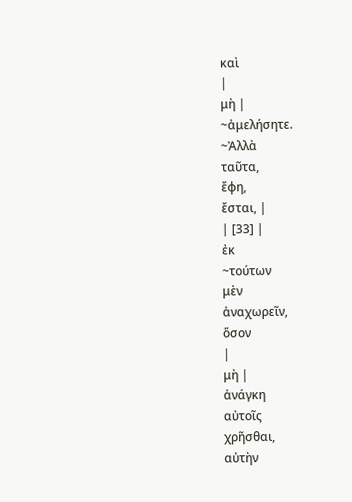καὶ
|
μὴ |
~ἀμελήσητε.
~Ἀλλὰ
ταῦτα,
ἔφη,
ἔσται, |
| [33] |
ἐκ
~τούτων
μὲν
ἀναχωρεῖν,
ὅσον
|
μὴ |
ἀνάγκη
αὐτοῖς
χρῆσθαι,
αὐτὴν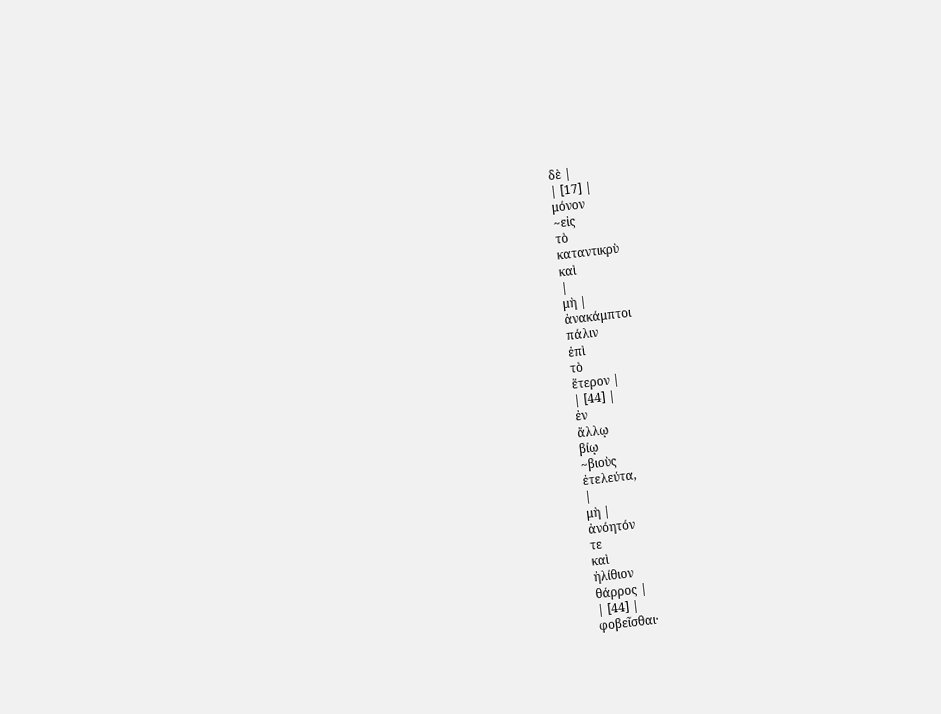δὲ |
| [17] |
μόνον
~εἰς
τὸ
καταντικρὺ
καὶ
|
μὴ |
ἀνακάμπτοι
πάλιν
ἐπὶ
τὸ
ἕτερον |
| [44] |
ἐν
ἄλλῳ
βίῳ
~βιοὺς
ἐτελεύτα,
|
μὴ |
ἀνόητόν
τε
καὶ
ἠλίθιον
θάρρος |
| [44] |
φοβεῖσθαι·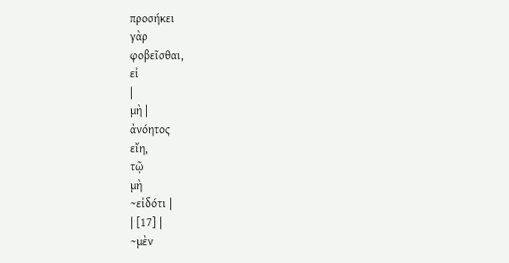προσήκει
γὰρ
φοβεῖσθαι,
εἰ
|
μὴ |
ἀνόητος
εἴη,
τῷ
μὴ
~εἰδότι |
| [17] |
~μὲν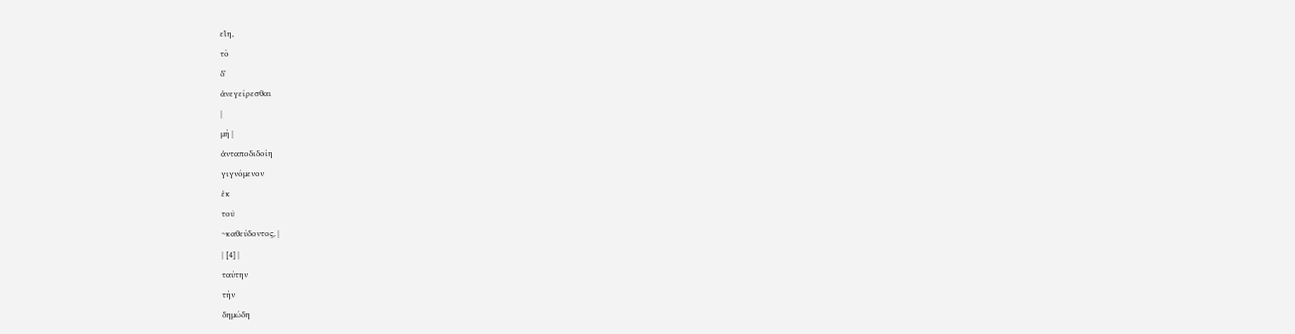εἴη,
τὸ
δ᾽
ἀνεγείρεσθαι
|
μὴ |
ἀνταποδιδοίη
γιγνόμενον
ἐκ
τοῦ
~καθεύδοντος, |
| [4] |
ταύτην
τὴν
δημώδη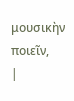μουσικὴν
ποιεῖν,
|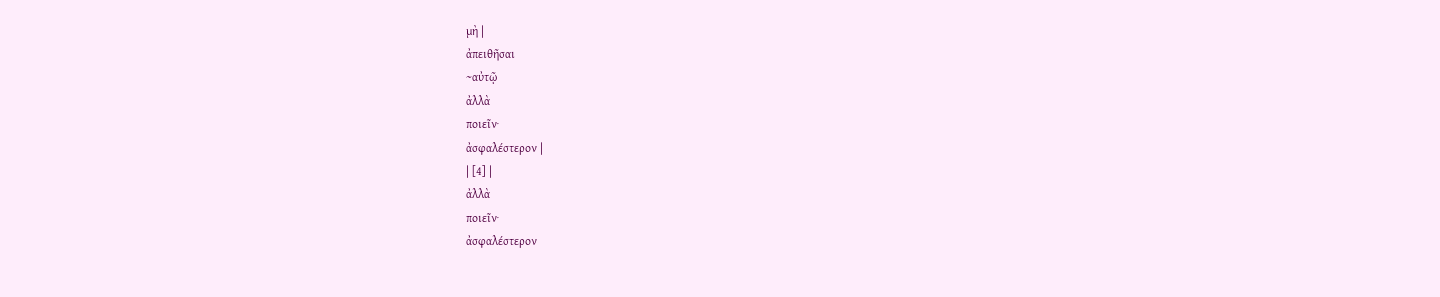μὴ |
ἀπειθῆσαι
~αὐτῷ
ἀλλὰ
ποιεῖν·
ἀσφαλέστερον |
| [4] |
ἀλλὰ
ποιεῖν·
ἀσφαλέστερον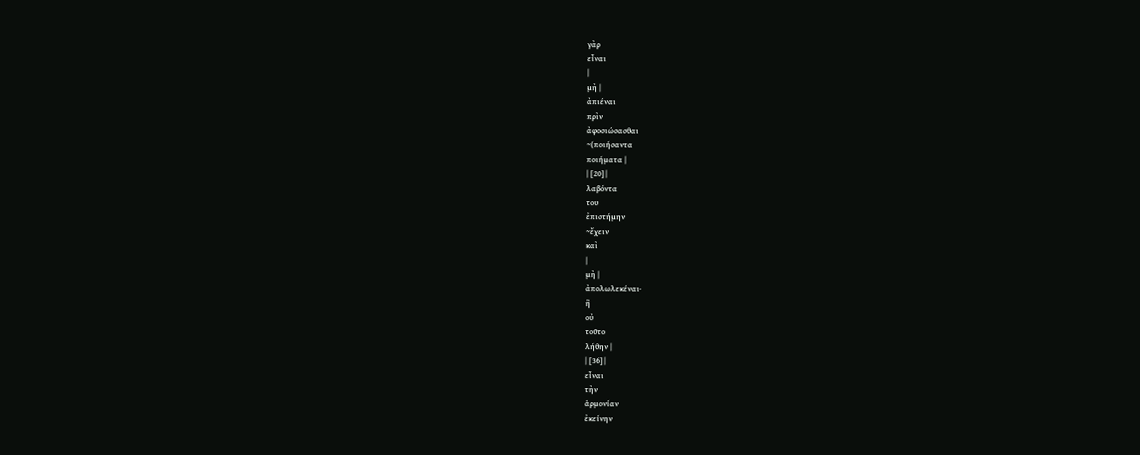γὰρ
εἶναι
|
μὴ |
ἀπιέναι
πρὶν
ἀφοσιώσασθαι
~(ποιήσαντα
ποιήματα |
| [20] |
λαβόντα
του
ἐπιστήμην
~ἔχειν
καὶ
|
μὴ |
ἀπολωλεκέναι·
ἢ
οὐ
τοῦτο
λήθην |
| [36] |
εἶναι
τὴν
ἁρμονίαν
ἐκείνην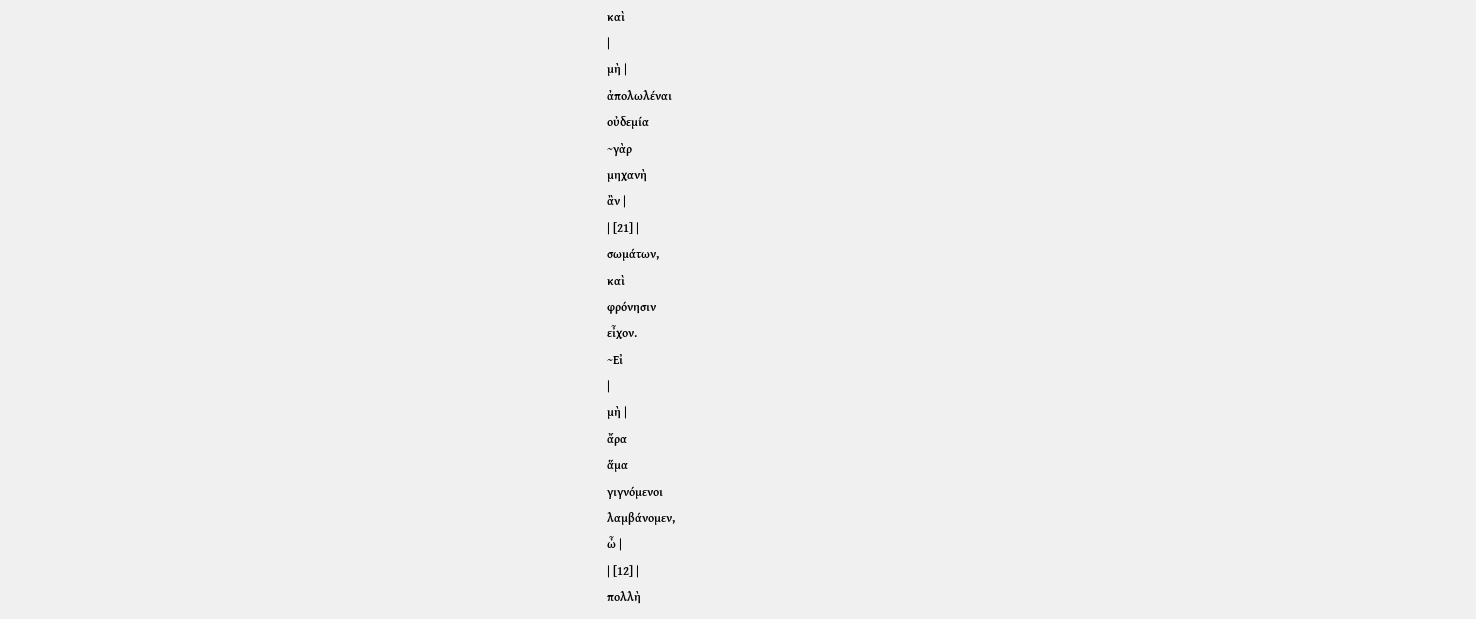καὶ
|
μὴ |
ἀπολωλέναι
οὐδεμία
~γὰρ
μηχανὴ
ἂν |
| [21] |
σωμάτων,
καὶ
φρόνησιν
εἶχον.
~Εἰ
|
μὴ |
ἄρα
ἅμα
γιγνόμενοι
λαμβάνομεν,
ὦ |
| [12] |
πολλὴ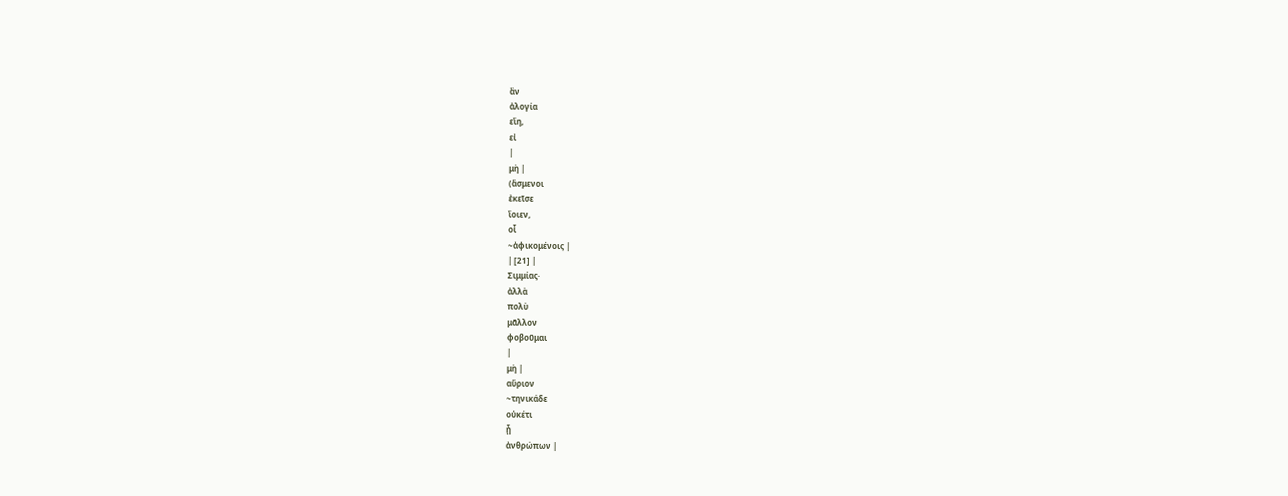ἂν
ἀλογία
εἴη,
εἰ
|
μὴ |
(ἅσμενοι
ἐκεῖσε
ἴοιεν,
οἷ
~ἀφικομένοις |
| [21] |
Σιμμίας·
ἀλλὰ
πολὺ
μᾶλλον
φοβοῦμαι
|
μὴ |
αὔριον
~τηνικάδε
οὐκέτι
ᾖ
ἀνθρώπων |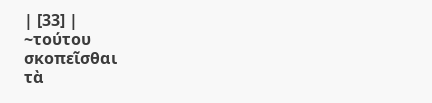| [33] |
~τούτου
σκοπεῖσθαι
τὰ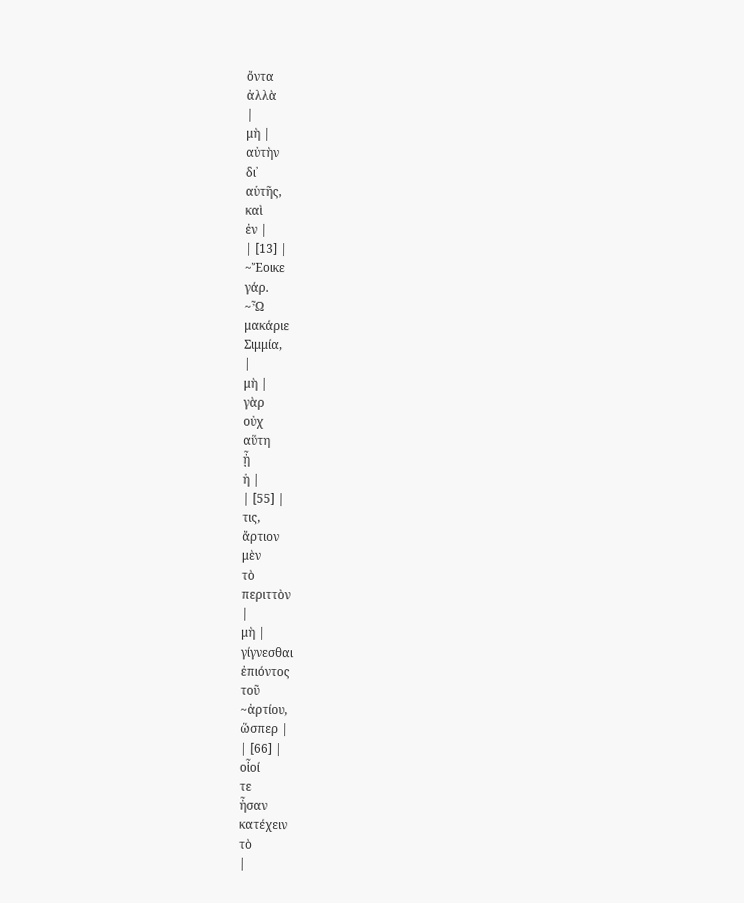ὄντα
ἀλλὰ
|
μὴ |
αὐτὴν
δι᾽
αὑτῆς,
καὶ
ἐν |
| [13] |
~Ἔοικε
γάρ.
~Ὦ
μακάριε
Σιμμία,
|
μὴ |
γὰρ
οὐχ
αὕτη
ᾖ
ἡ |
| [55] |
τις,
ἄρτιον
μὲν
τὸ
περιττὸν
|
μὴ |
γίγνεσθαι
ἐπιόντος
τοῦ
~ἀρτίου,
ὥσπερ |
| [66] |
οἷοί
τε
ἦσαν
κατέχειν
τὸ
|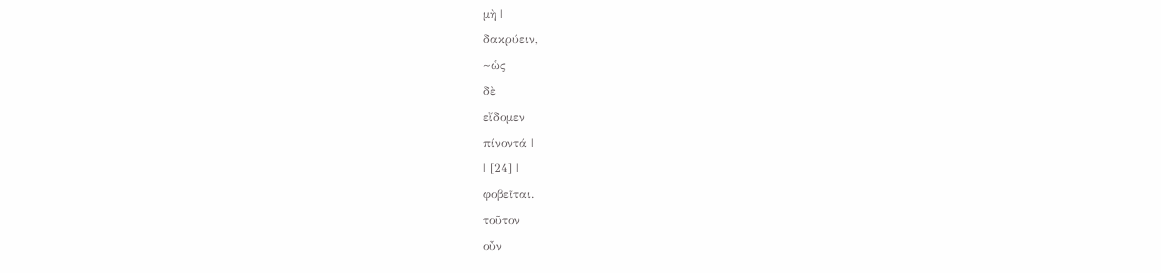μὴ |
δακρύειν,
~ὡς
δὲ
εἴδομεν
πίνοντά |
| [24] |
φοβεῖται.
τοῦτον
οὖν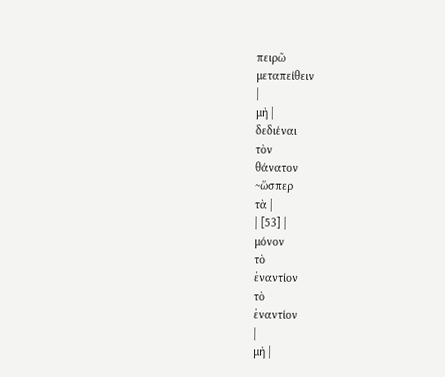πειρῶ
μεταπείθειν
|
μὴ |
δεδιέναι
τὸν
θάνατον
~ὥσπερ
τὰ |
| [53] |
μόνον
τὸ
ἐναντίον
τὸ
ἐναντίον
|
μὴ |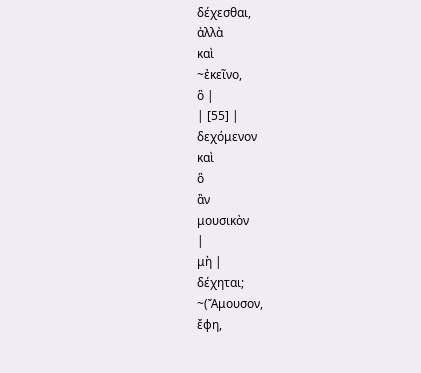δέχεσθαι,
ἀλλὰ
καὶ
~ἐκεῖνο,
ὃ |
| [55] |
δεχόμενον
καὶ
ὃ
ἂν
μουσικὸν
|
μὴ |
δέχηται;
~(Ἄμουσον,
ἔφη,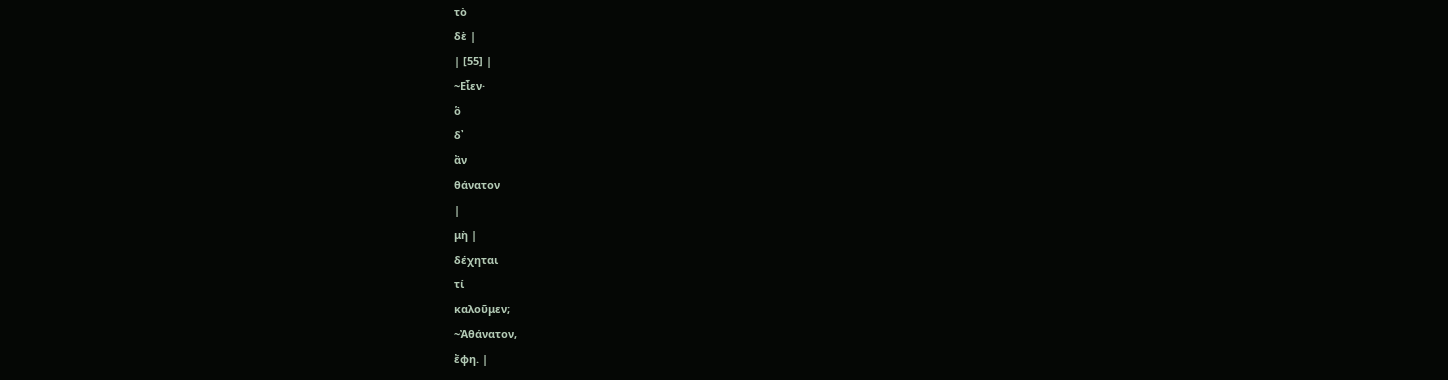τὸ
δὲ |
| [55] |
~Εἶεν·
ὃ
δ᾽
ἂν
θάνατον
|
μὴ |
δέχηται
τί
καλοῦμεν;
~Ἀθάνατον,
ἔφη. |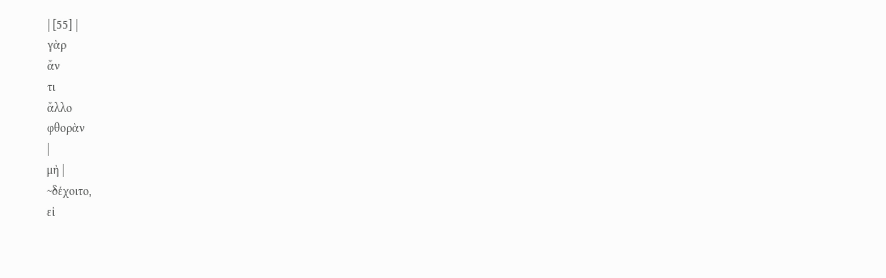| [55] |
γὰρ
ἄν
τι
ἄλλο
φθορὰν
|
μὴ |
~δέχοιτο,
εἰ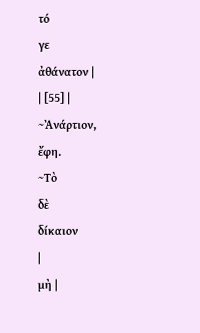τό
γε
ἀθάνατον |
| [55] |
~Ἀνάρτιον,
ἔφη.
~Τὸ
δὲ
δίκαιον
|
μὴ |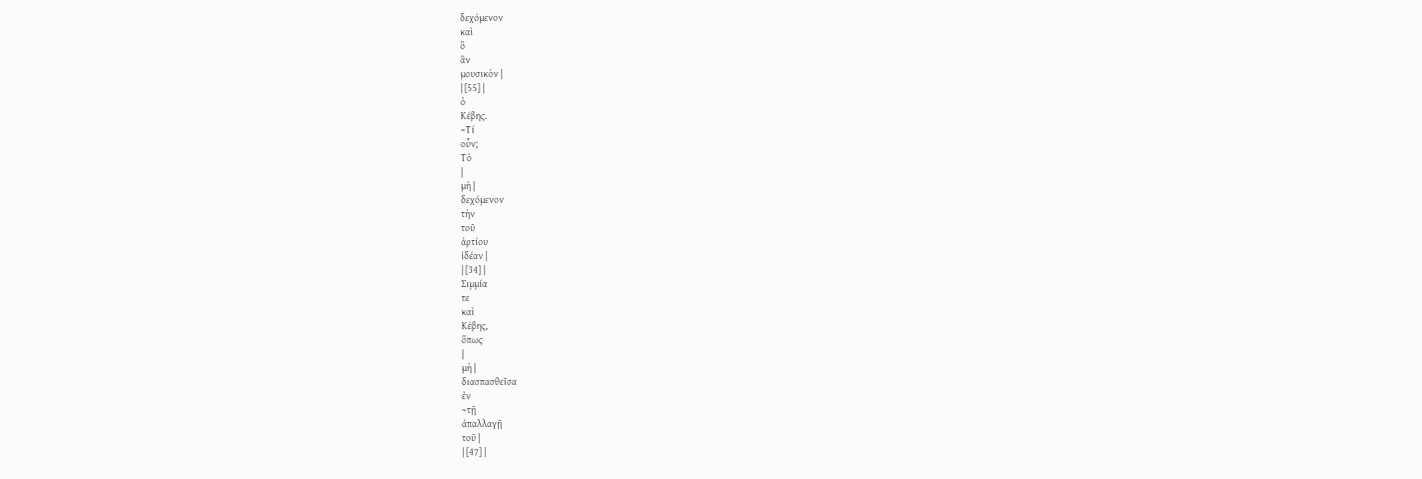δεχόμενον
καὶ
ὃ
ἂν
μουσικὸν |
| [55] |
ὁ
Κέβης.
~Τί
οὖν;
Τὸ
|
μὴ |
δεχόμενον
τὴν
τοῦ
ἀρτίου
ἰδέαν |
| [34] |
Σιμμία
τε
καὶ
Κέβης,
ὅπως
|
μὴ |
διασπασθεῖσα
ἐν
~τῇ
ἀπαλλαγῇ
τοῦ |
| [47] |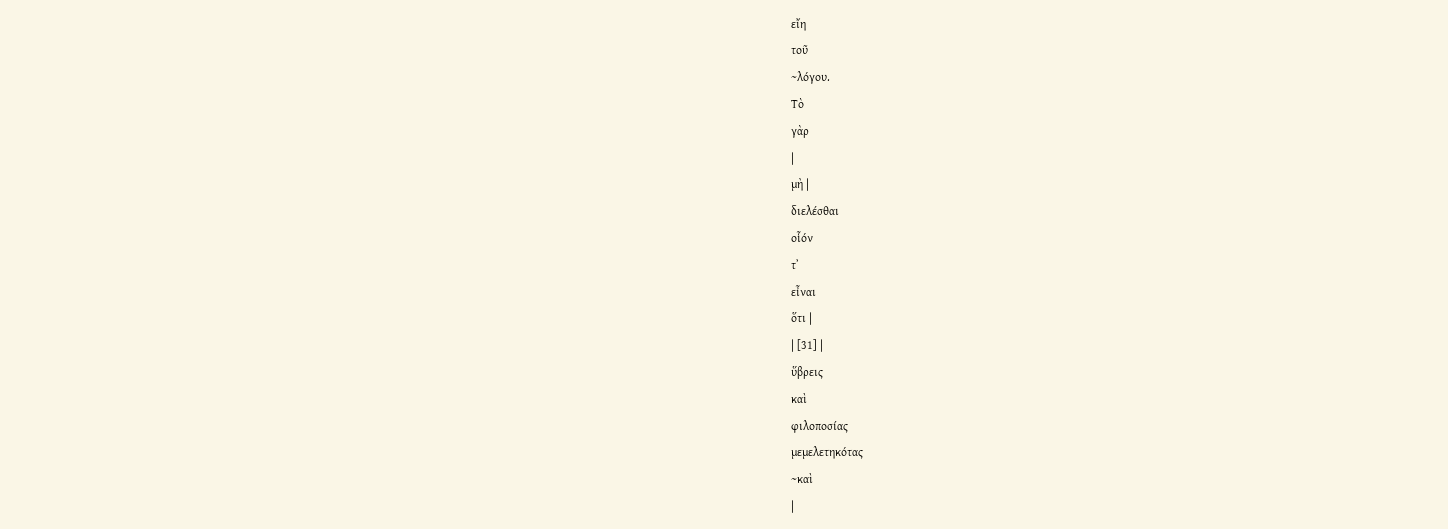εἴη
τοῦ
~λόγου.
Τὸ
γὰρ
|
μὴ |
διελέσθαι
οἷόν
τ᾽
εἶναι
ὅτι |
| [31] |
ὕβρεις
καὶ
φιλοποσίας
μεμελετηκότας
~καὶ
|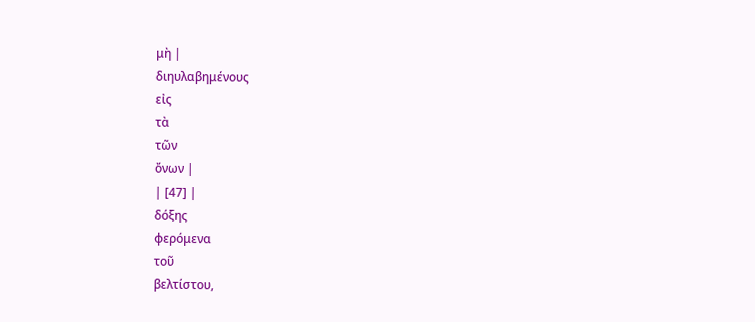μὴ |
διηυλαβημένους
εἰς
τὰ
τῶν
ὄνων |
| [47] |
δόξης
φερόμενα
τοῦ
βελτίστου,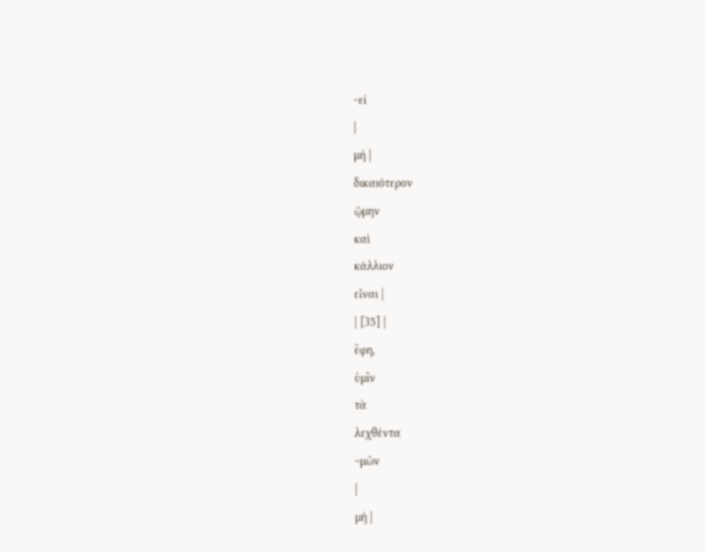~εἰ
|
μὴ |
δικαιότερον
ᾤμην
καὶ
κάλλιον
εἶναι |
| [35] |
ἔφη,
ὑμῖν
τὰ
λεχθέντα
~μῶν
|
μὴ |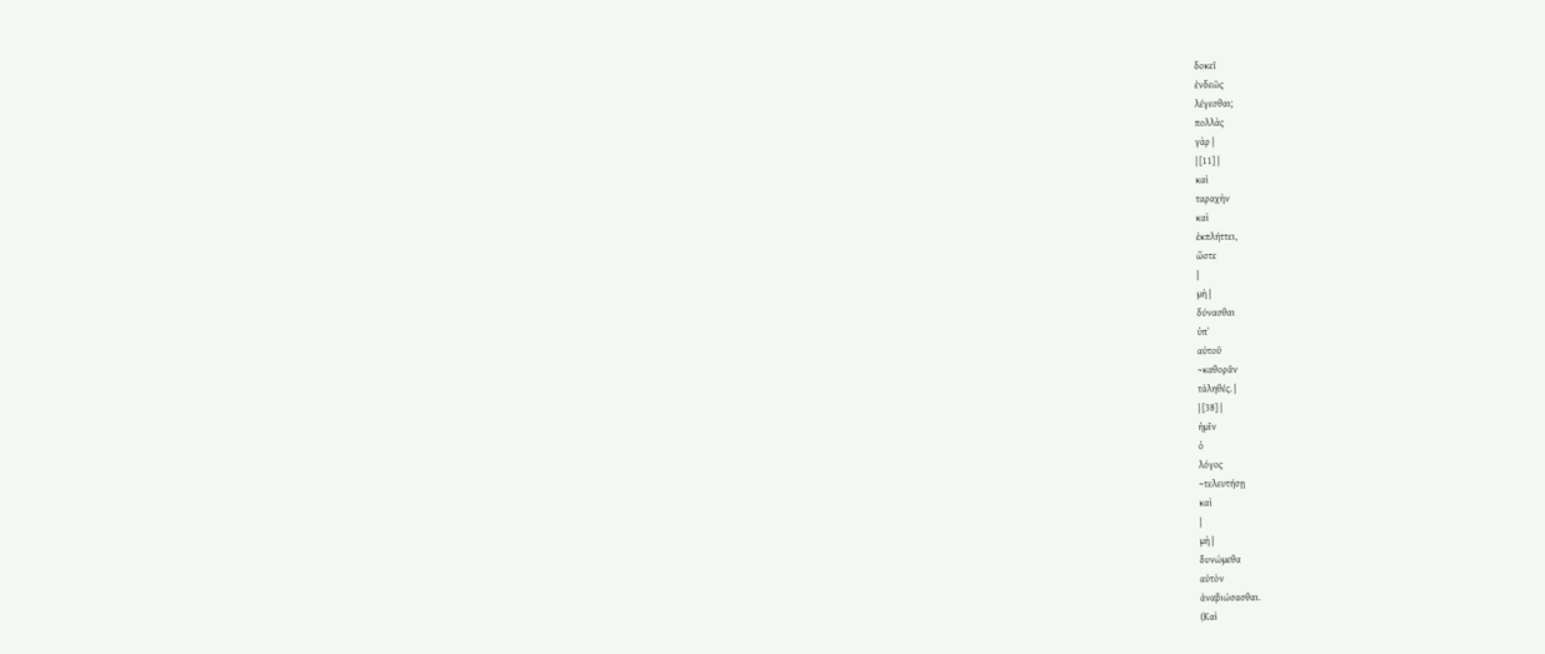δοκεῖ
ἐνδεῶς
λέγεσθαι;
πολλὰς
γὰρ |
| [11] |
καὶ
ταραχὴν
καὶ
ἐκπλήττει,
ὥστε
|
μὴ |
δύνασθαι
ὑπ᾽
αὐτοῦ
~καθορᾶν
τἀληθές. |
| [38] |
ἡμῖν
ὁ
λόγος
~τελευτήσῃ
καὶ
|
μὴ |
δυνώμεθα
αὐτὸν
ἀναβιώσασθαι.
(Καὶ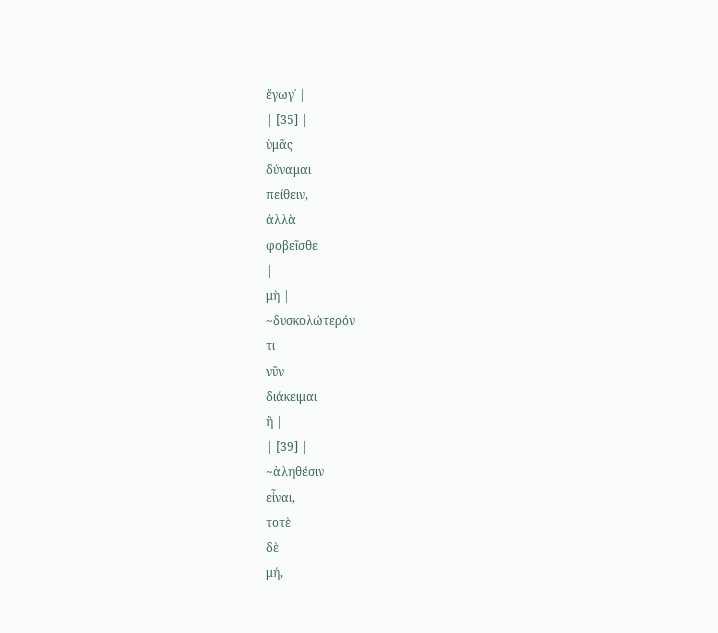ἔγωγ᾽ |
| [35] |
ὑμᾶς
δύναμαι
πείθειν,
ἀλλὰ
φοβεῖσθε
|
μὴ |
~δυσκολώτερόν
τι
νῦν
διάκειμαι
ἢ |
| [39] |
~ἀληθέσιν
εἶναι,
τοτὲ
δὲ
μή,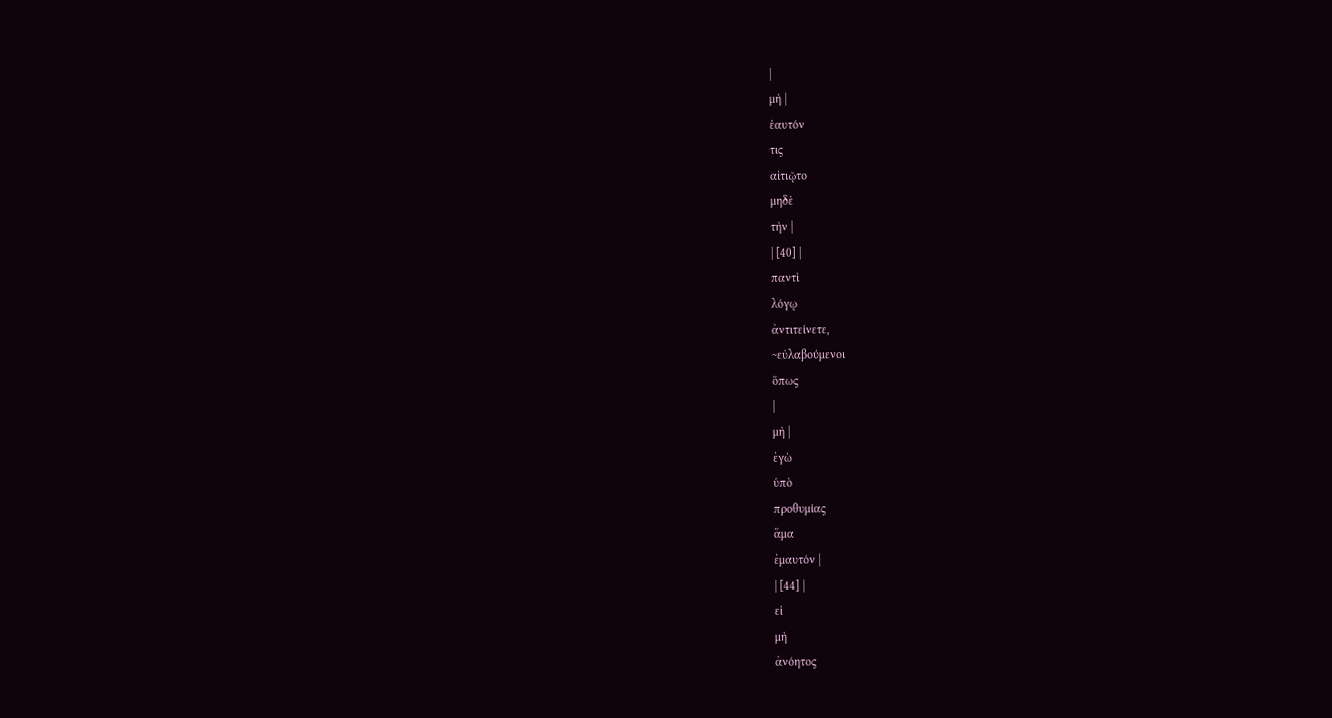|
μὴ |
ἑαυτόν
τις
αἰτιῷτο
μηδὲ
τὴν |
| [40] |
παντὶ
λόγῳ
ἀντιτείνετε,
~εὐλαβούμενοι
ὅπως
|
μὴ |
ἐγὼ
ὑπὸ
προθυμίας
ἅμα
ἐμαυτόν |
| [44] |
εἰ
μὴ
ἀνόητος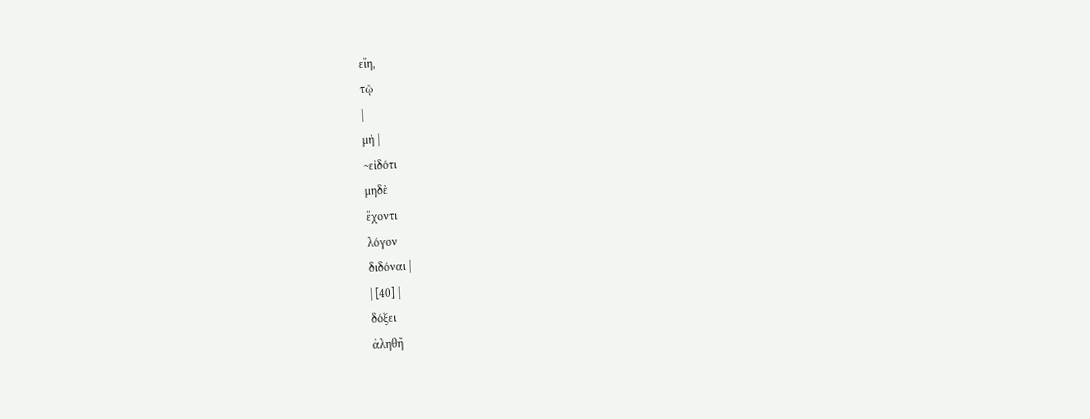εἴη,
τῷ
|
μὴ |
~εἰδότι
μηδὲ
ἔχοντι
λόγον
διδόναι |
| [40] |
δόξει
ἀληθῆ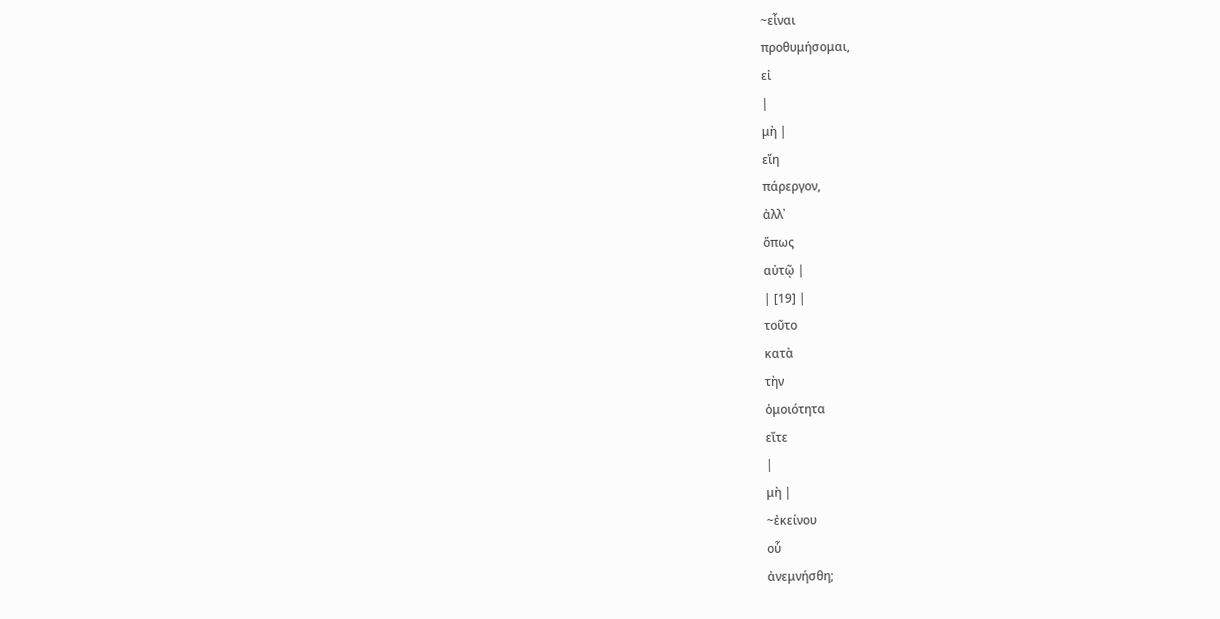~εἶναι
προθυμήσομαι,
εἰ
|
μὴ |
εἴη
πάρεργον,
ἀλλ᾽
ὅπως
αὐτῷ |
| [19] |
τοῦτο
κατὰ
τὴν
ὁμοιότητα
εἴτε
|
μὴ |
~ἐκείνου
οὗ
ἀνεμνήσθη;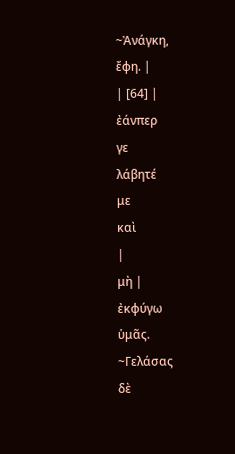~Ἀνάγκη,
ἔφη. |
| [64] |
ἐάνπερ
γε
λάβητέ
με
καὶ
|
μὴ |
ἐκφύγω
ὑμᾶς.
~Γελάσας
δὲ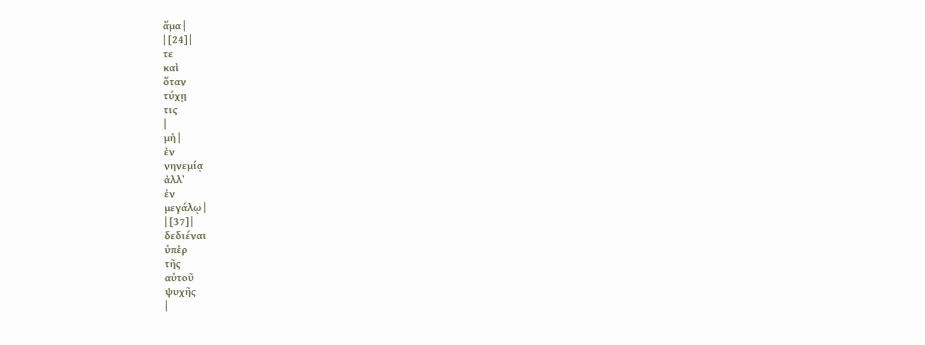ἅμα |
| [24] |
τε
καὶ
ὅταν
τύχῃ
τις
|
μὴ |
ἐν
νηνεμίᾳ
ἀλλ᾽
ἐν
μεγάλῳ |
| [37] |
δεδιέναι
ὑπὲρ
τῆς
αὑτοῦ
ψυχῆς
|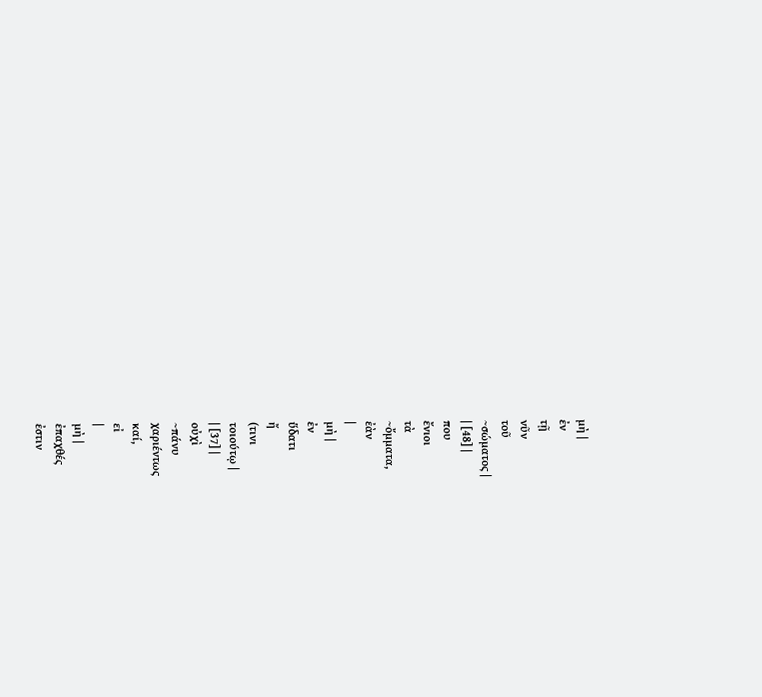μὴ |
ἐν
τῇ
νῦν
τοῦ
~σώματος |
| [48] |
που
ἔνιοι
τὰ
~ὄμματα,
ἐὰν
|
μὴ |
ἐν
ὕδατι
ἤ
(τινι
τοιούτῳ |
| [37] |
οὐχὶ
~πάνυ
χαριέντως
καί,
εἰ
|
μὴ |
ἐπαχθές
ἐστιν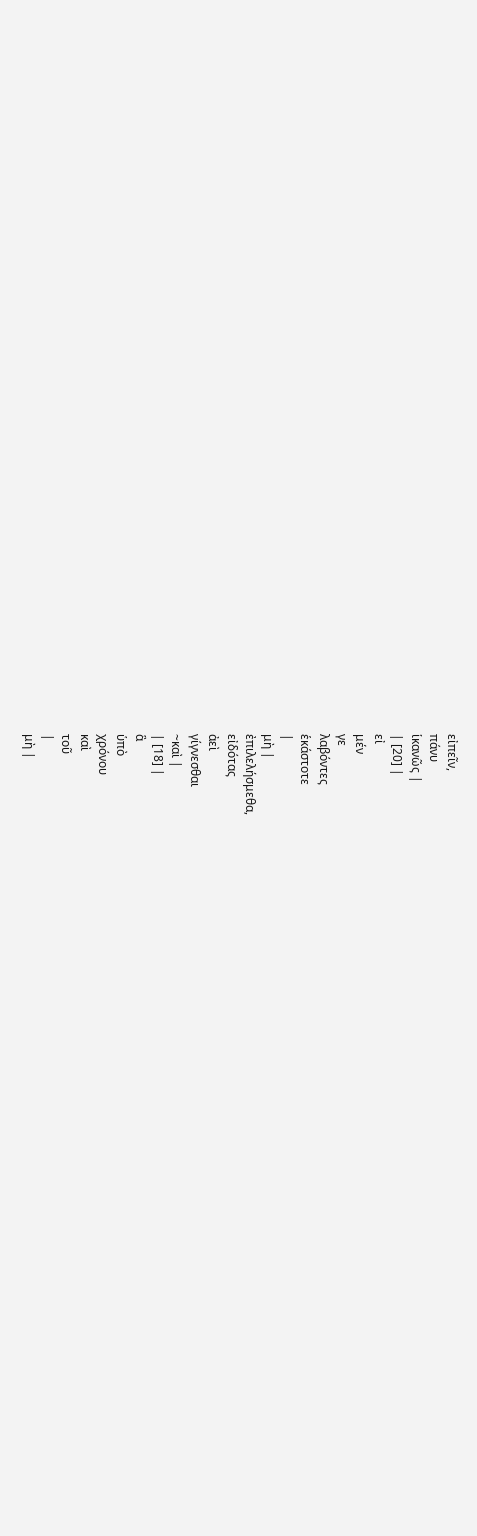εἰπεῖν,
πάνυ
ἱκανῶς |
| [20] |
εἰ
μέν
γε
λαβόντες
ἑκάστοτε
|
μὴ |
ἐπιλελήσμεθα,
εἰδότας
ἀεὶ
γίγνεσθαι
~καὶ |
| [18] |
ἃ
ὑπὸ
χρόνου
καὶ
τοῦ
|
μὴ |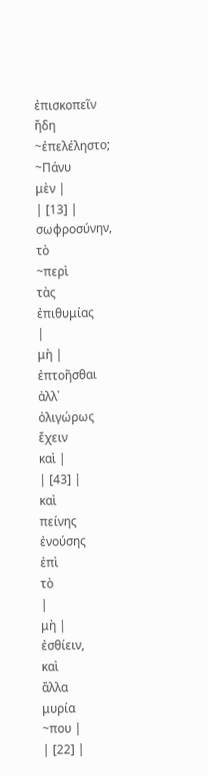ἐπισκοπεῖν
ἤδη
~ἐπελέληστο;
~Πάνυ
μὲν |
| [13] |
σωφροσύνην,
τὸ
~περὶ
τὰς
ἐπιθυμίας
|
μὴ |
ἐπτοῆσθαι
ἀλλ᾽
ὀλιγώρως
ἔχειν
καὶ |
| [43] |
καὶ
πείνης
ἐνούσης
ἐπὶ
τὸ
|
μὴ |
ἐσθίειν,
καὶ
ἄλλα
μυρία
~που |
| [22] |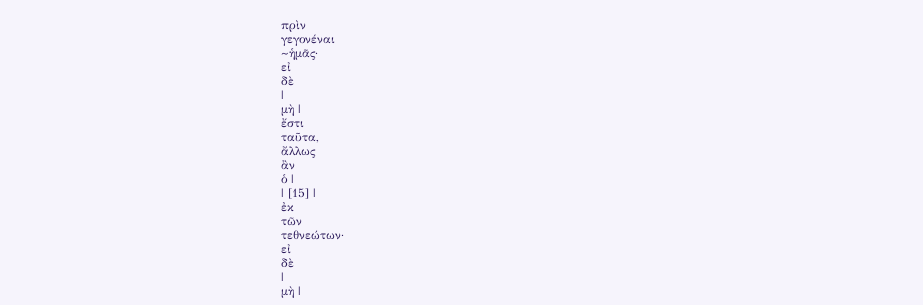πρὶν
γεγονέναι
~ἡμᾶς·
εἰ
δὲ
|
μὴ |
ἔστι
ταῦτα,
ἄλλως
ἂν
ὁ |
| [15] |
ἐκ
τῶν
τεθνεώτων·
εἰ
δὲ
|
μὴ |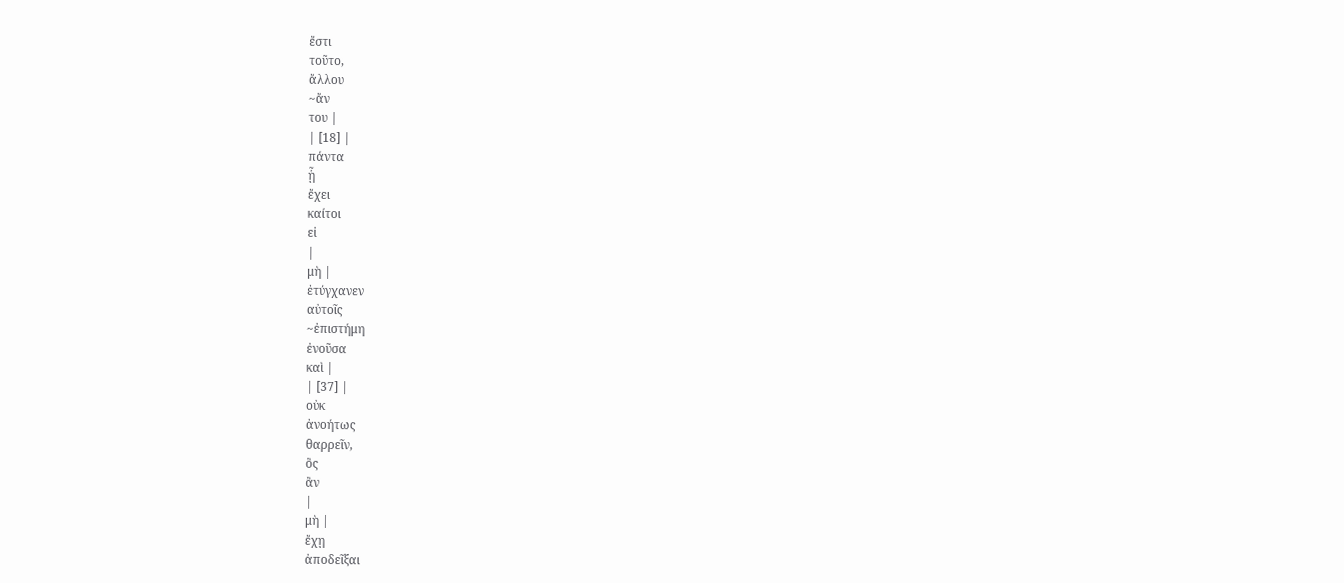ἔστι
τοῦτο,
ἄλλου
~ἄν
του |
| [18] |
πάντα
ᾗ
ἔχει
καίτοι
εἰ
|
μὴ |
ἐτύγχανεν
αὐτοῖς
~ἐπιστήμη
ἐνοῦσα
καὶ |
| [37] |
οὐκ
ἀνοήτως
θαρρεῖν,
ὃς
ἂν
|
μὴ |
ἔχῃ
ἀποδεῖξαι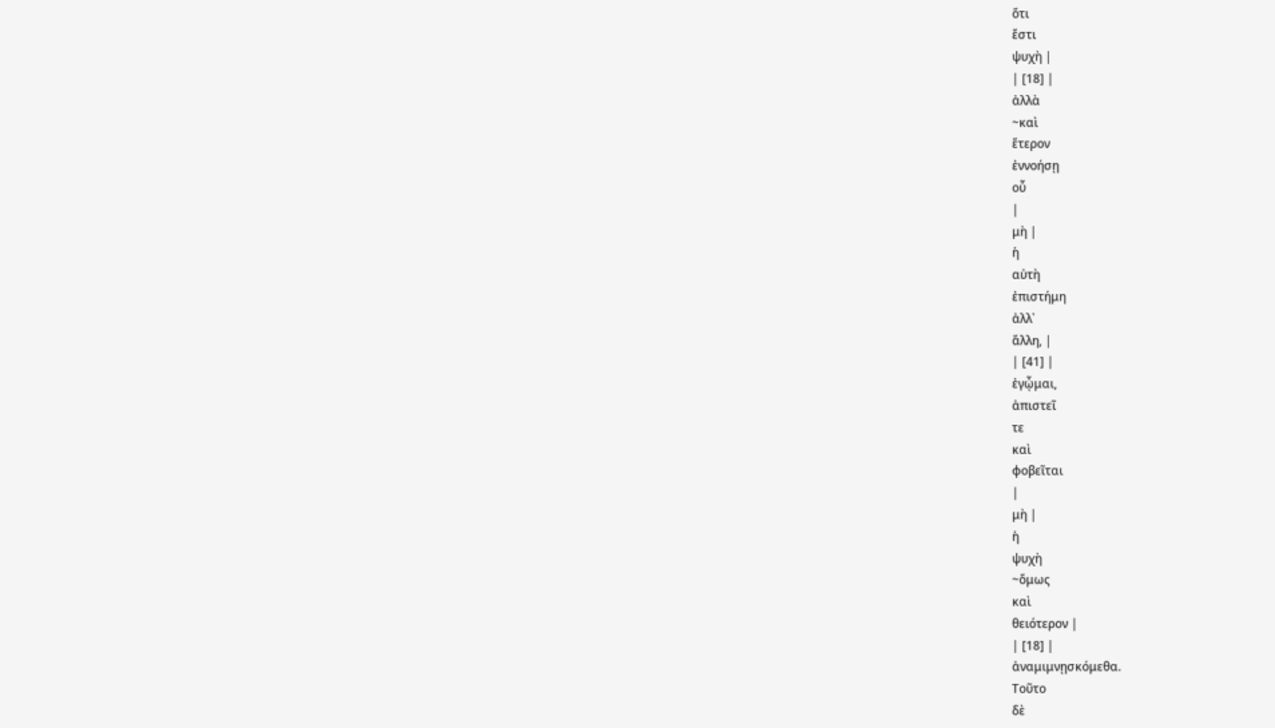ὅτι
ἔστι
ψυχὴ |
| [18] |
ἀλλὰ
~καὶ
ἕτερον
ἐννοήσῃ
οὗ
|
μὴ |
ἡ
αὐτὴ
ἐπιστήμη
ἀλλ᾽
ἄλλη, |
| [41] |
ἐγᾦμαι,
ἀπιστεῖ
τε
καὶ
φοβεῖται
|
μὴ |
ἡ
ψυχὴ
~ὅμως
καὶ
θειότερον |
| [18] |
ἀναμιμνῃσκόμεθα.
Τοῦτο
δὲ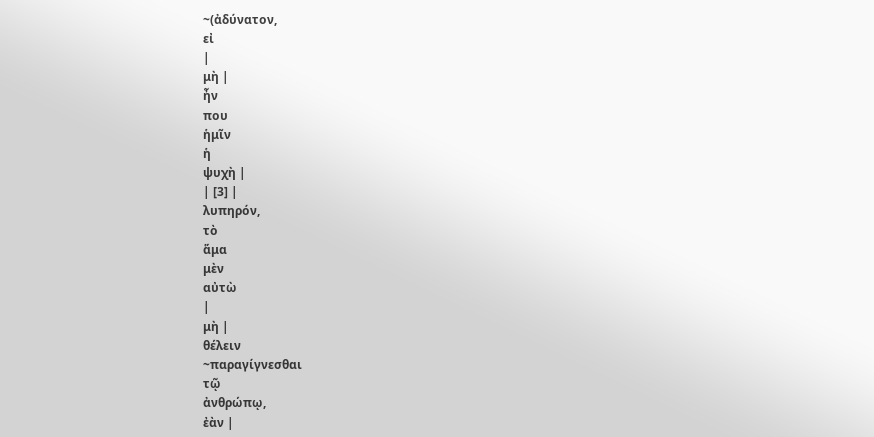~(ἀδύνατον,
εἰ
|
μὴ |
ἦν
που
ἡμῖν
ἡ
ψυχὴ |
| [3] |
λυπηρόν,
τὸ
ἅμα
μὲν
αὐτὼ
|
μὴ |
θέλειν
~παραγίγνεσθαι
τῷ
ἀνθρώπῳ,
ἐὰν |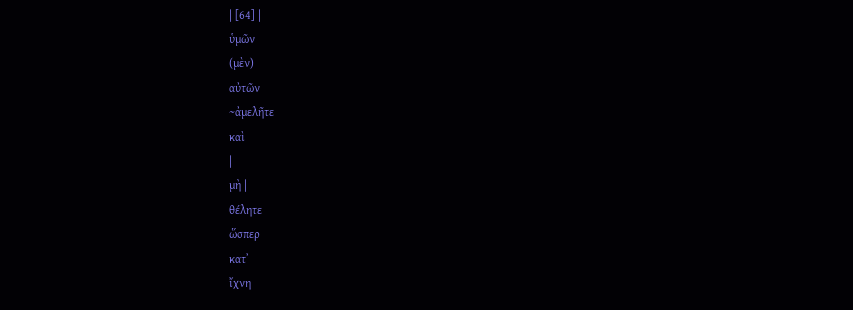| [64] |
ὑμῶν
(μὲν)
αὐτῶν
~ἀμελῆτε
καὶ
|
μὴ |
θέλητε
ὥσπερ
κατ᾽
ἴχνη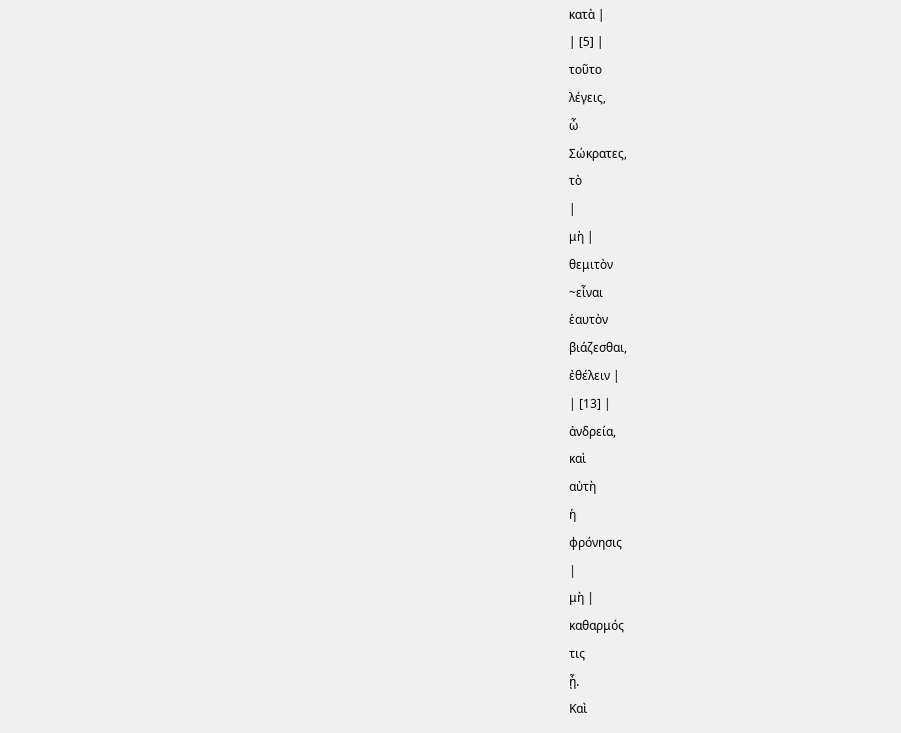κατὰ |
| [5] |
τοῦτο
λέγεις,
ὦ
Σώκρατες,
τὸ
|
μὴ |
θεμιτὸν
~εἶναι
ἑαυτὸν
βιάζεσθαι,
ἐθέλειν |
| [13] |
ἀνδρεία,
καὶ
αὐτὴ
ἡ
φρόνησις
|
μὴ |
καθαρμός
τις
ᾖ.
Καὶ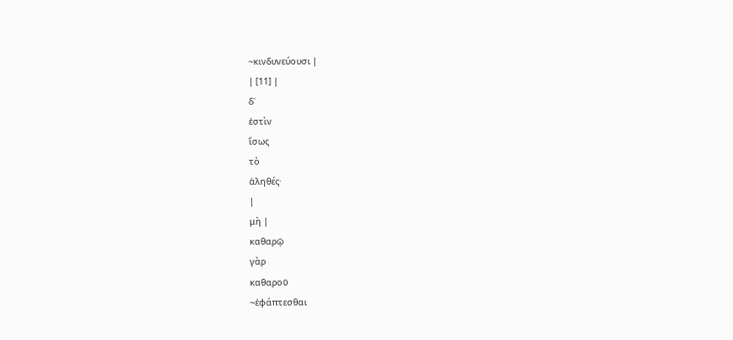~κινδυνεύουσι |
| [11] |
δ᾽
ἐστὶν
ἴσως
τὸ
ἀληθές·
|
μὴ |
καθαρῷ
γὰρ
καθαροῦ
~ἐφάπτεσθαι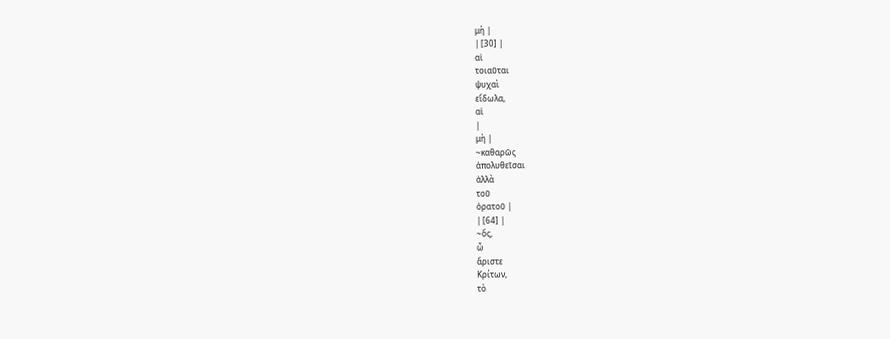μὴ |
| [30] |
αἱ
τοιαῦται
ψυχαὶ
εἴδωλα,
αἱ
|
μὴ |
~καθαρῶς
ἀπολυθεῖσαι
ἀλλὰ
τοῦ
ὁρατοῦ |
| [64] |
~ὅς,
ὦ
ἄριστε
Κρίτων,
τὸ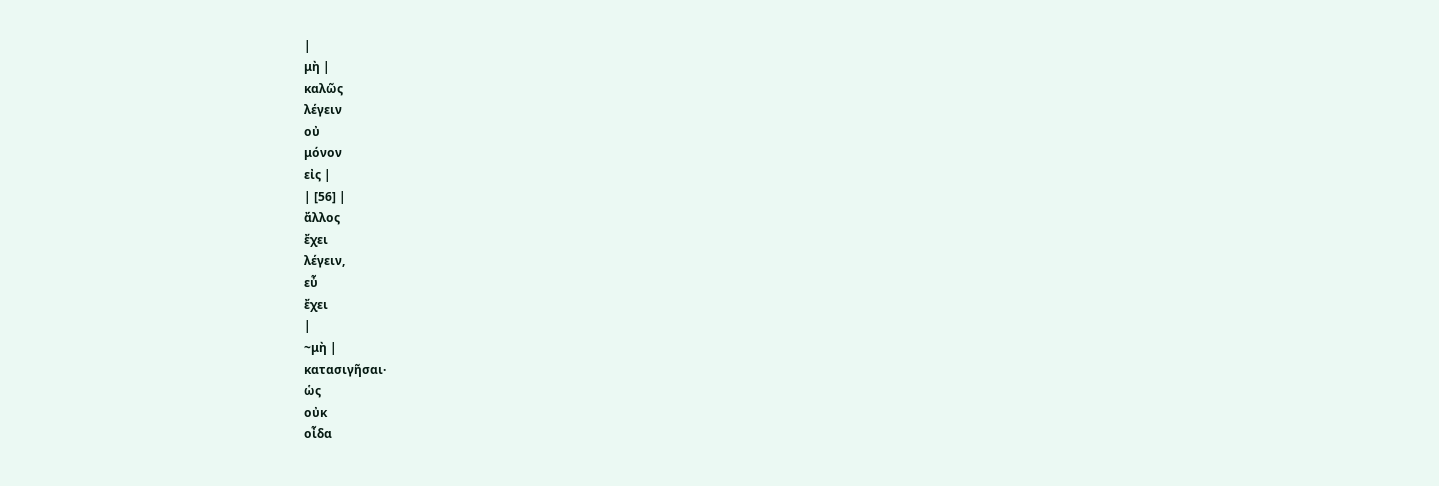|
μὴ |
καλῶς
λέγειν
οὐ
μόνον
εἰς |
| [56] |
ἄλλος
ἔχει
λέγειν,
εὖ
ἔχει
|
~μὴ |
κατασιγῆσαι·
ὡς
οὐκ
οἶδα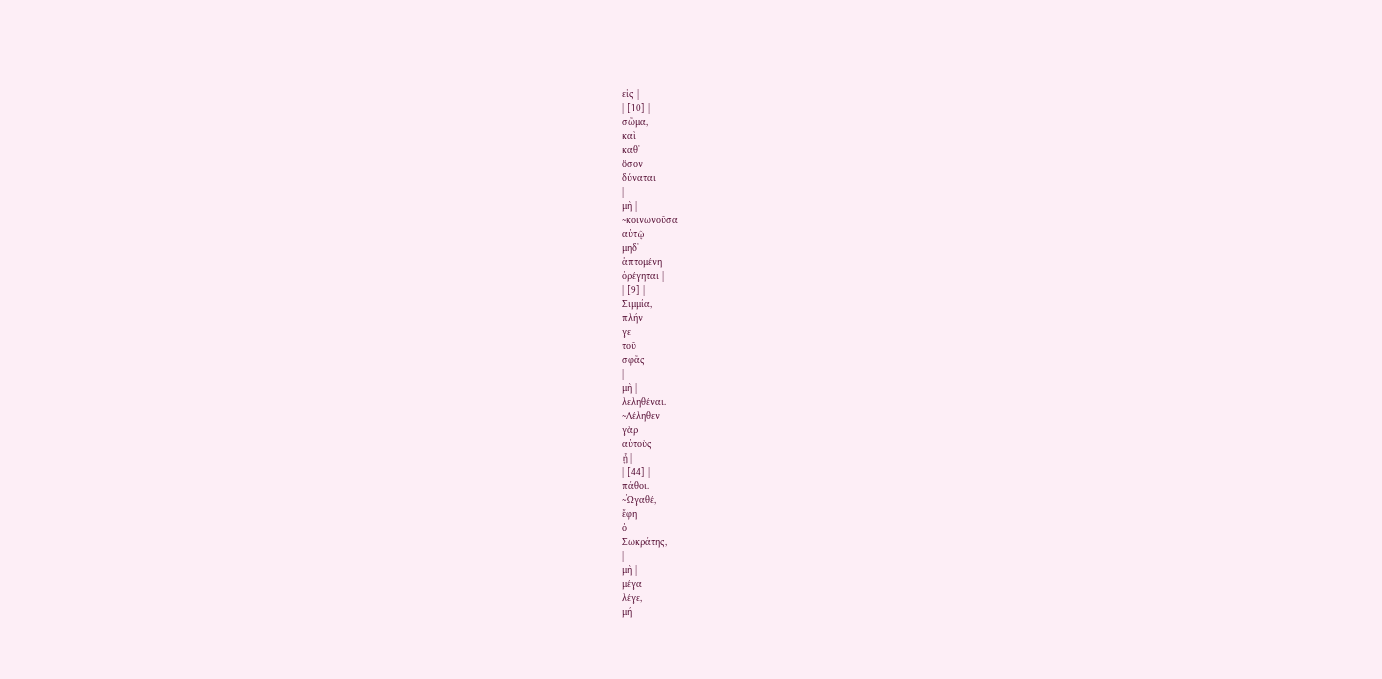εἰς |
| [10] |
σῶμα,
καὶ
καθ᾽
ὅσον
δύναται
|
μὴ |
~κοινωνοῦσα
αὐτῷ
μηδ᾽
ἁπτομένη
ὀρέγηται |
| [9] |
Σιμμία,
πλήν
γε
τοῦ
σφᾶς
|
μὴ |
λεληθέναι.
~Λέληθεν
γὰρ
αὐτοὺς
ᾗ |
| [44] |
πάθοι.
~Ὠγαθέ,
ἔφη
ὁ
Σωκράτης,
|
μὴ |
μέγα
λέγε,
μή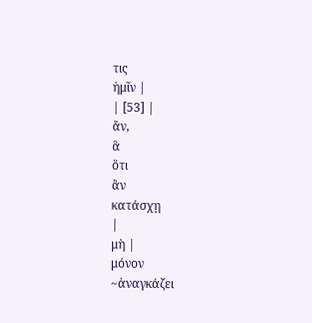τις
ἡμῖν |
| [53] |
ἄν,
ἃ
ὅτι
ἂν
κατάσχῃ
|
μὴ |
μόνον
~ἀναγκάζει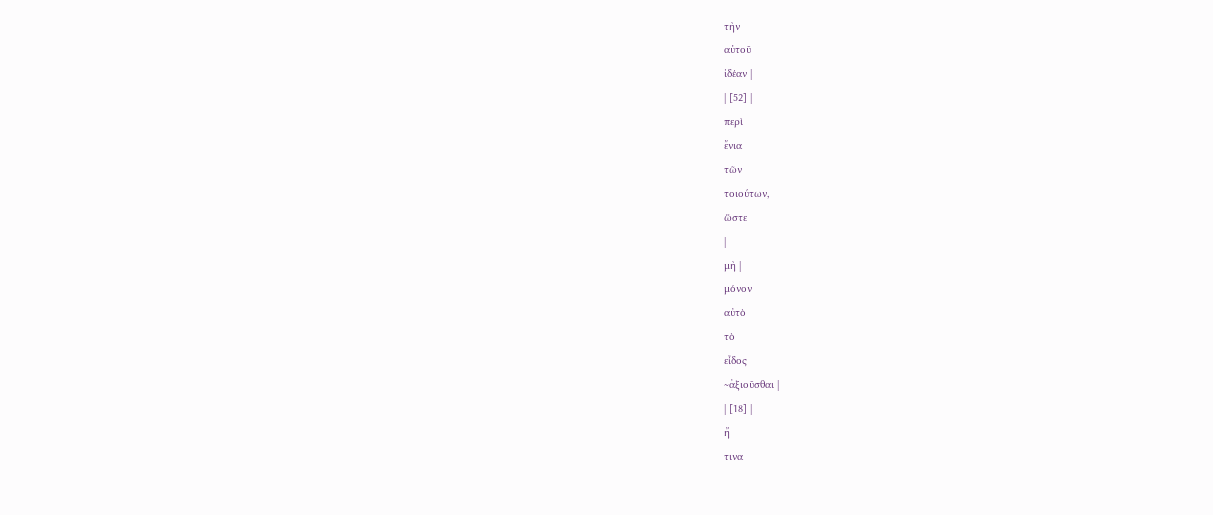τὴν
αὑτοῦ
ἰδέαν |
| [52] |
περὶ
ἔνια
τῶν
τοιούτων,
ὥστε
|
μὴ |
μόνον
αὐτὸ
τὸ
εἶδος
~ἀξιοῦσθαι |
| [18] |
ἤ
τινα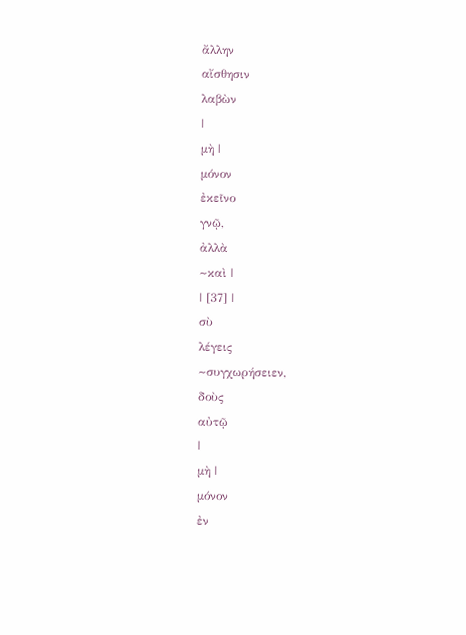ἄλλην
αἴσθησιν
λαβὼν
|
μὴ |
μόνον
ἐκεῖνο
γνῷ,
ἀλλὰ
~καὶ |
| [37] |
σὺ
λέγεις
~συγχωρήσειεν,
δοὺς
αὐτῷ
|
μὴ |
μόνον
ἐν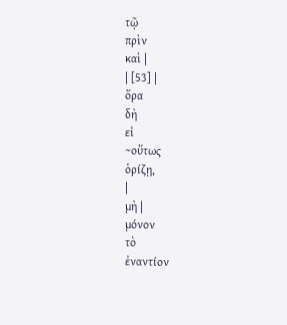τῷ
πρὶν
καὶ |
| [53] |
ὅρα
δὴ
εἰ
~οὕτως
ὁρίζῃ,
|
μὴ |
μόνον
τὸ
ἐναντίον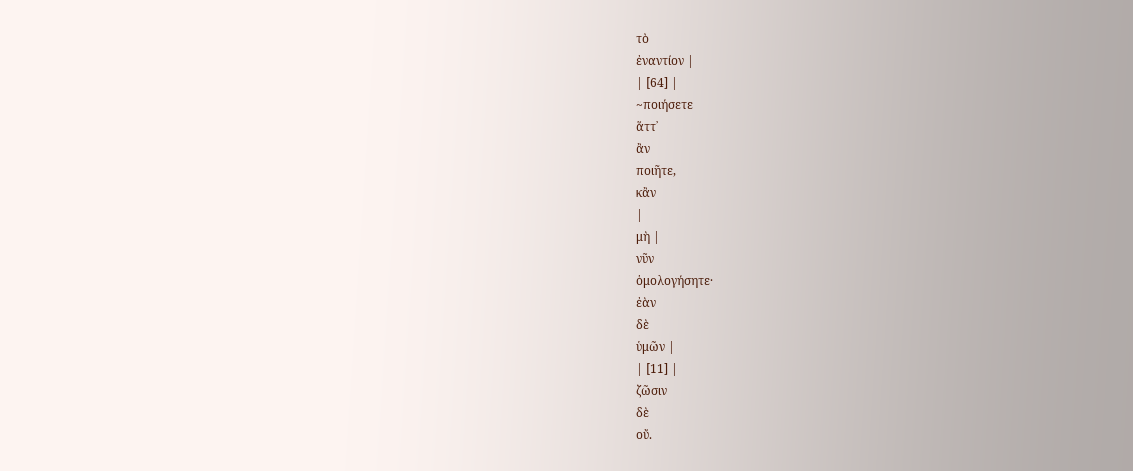τὸ
ἐναντίον |
| [64] |
~ποιήσετε
ἅττ᾽
ἂν
ποιῆτε,
κἂν
|
μὴ |
νῦν
ὁμολογήσητε·
ἐὰν
δὲ
ὑμῶν |
| [11] |
ζῶσιν
δὲ
οὔ.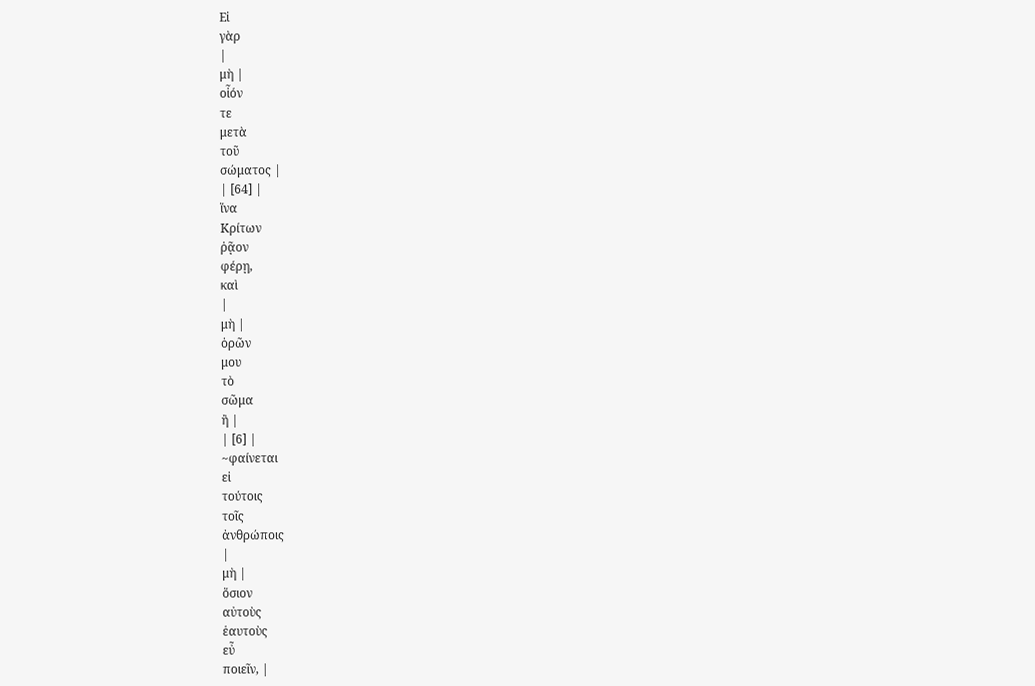Εἰ
γὰρ
|
μὴ |
οἷόν
τε
μετὰ
τοῦ
σώματος |
| [64] |
ἵνα
Κρίτων
ῥᾷον
φέρῃ,
καὶ
|
μὴ |
ὁρῶν
μου
τὸ
σῶμα
ἢ |
| [6] |
~φαίνεται
εἰ
τούτοις
τοῖς
ἀνθρώποις
|
μὴ |
ὅσιον
αὐτοὺς
ἑαυτοὺς
εὖ
ποιεῖν, |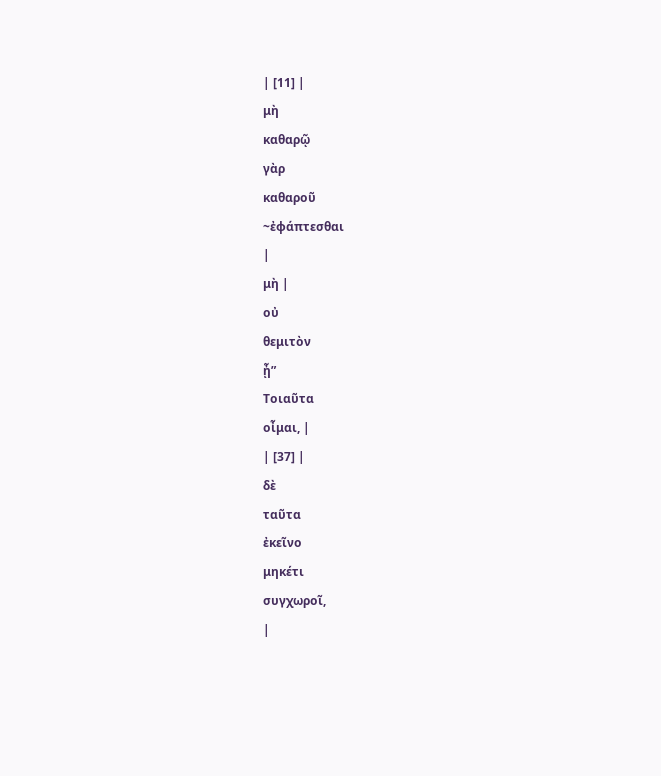| [11] |
μὴ
καθαρῷ
γὰρ
καθαροῦ
~ἐφάπτεσθαι
|
μὴ |
οὐ
θεμιτὸν
ᾖ”
Τοιαῦτα
οἶμαι, |
| [37] |
δὲ
ταῦτα
ἐκεῖνο
μηκέτι
συγχωροῖ,
|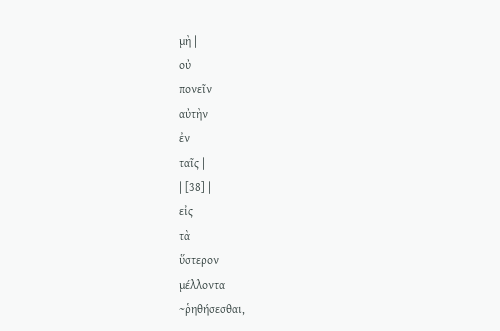μὴ |
οὐ
πονεῖν
αὐτὴν
ἐν
ταῖς |
| [38] |
εἰς
τὰ
ὕστερον
μέλλοντα
~ῥηθήσεσθαι,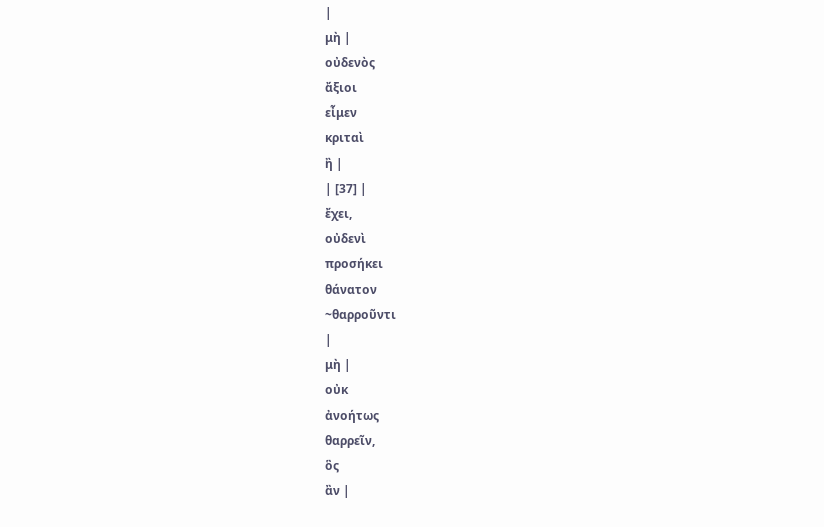|
μὴ |
οὐδενὸς
ἄξιοι
εἶμεν
κριταὶ
ἢ |
| [37] |
ἔχει,
οὐδενὶ
προσήκει
θάνατον
~θαρροῦντι
|
μὴ |
οὐκ
ἀνοήτως
θαρρεῖν,
ὃς
ἂν |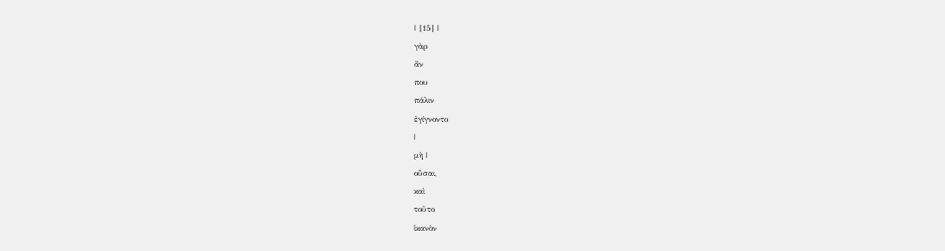| [15] |
γὰρ
ἄν
που
πάλιν
ἐγίγνοντο
|
μὴ |
οὖσαι,
καὶ
τοῦτο
ἱκανὸν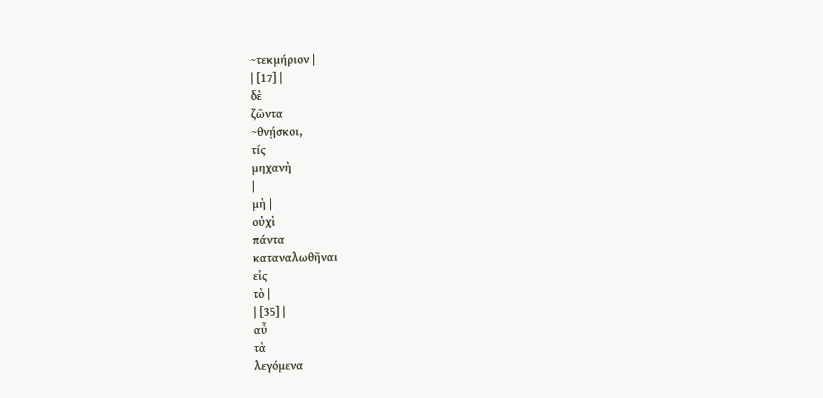~τεκμήριον |
| [17] |
δὲ
ζῶντα
~θνῄσκοι,
τίς
μηχανὴ
|
μὴ |
οὐχὶ
πάντα
καταναλωθῆναι
εἰς
τὸ |
| [35] |
αὖ
τὰ
λεγόμενα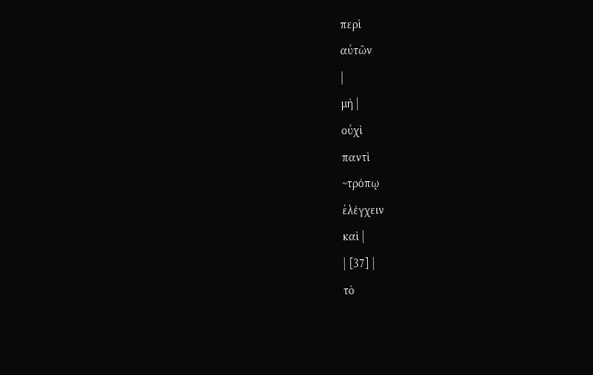περὶ
αὐτῶν
|
μὴ |
οὐχὶ
παντὶ
~τρόπῳ
ἐλέγχειν
καὶ |
| [37] |
τὸ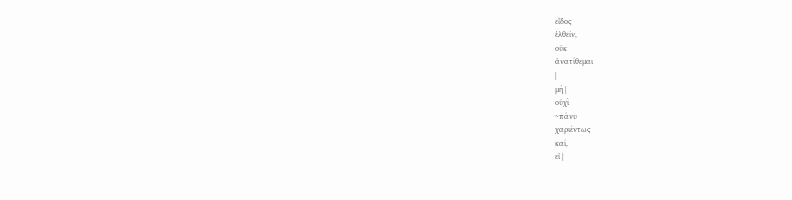εἶδος
ἐλθεῖν,
οὐκ
ἀνατίθεμαι
|
μὴ |
οὐχὶ
~πάνυ
χαριέντως
καί,
εἰ |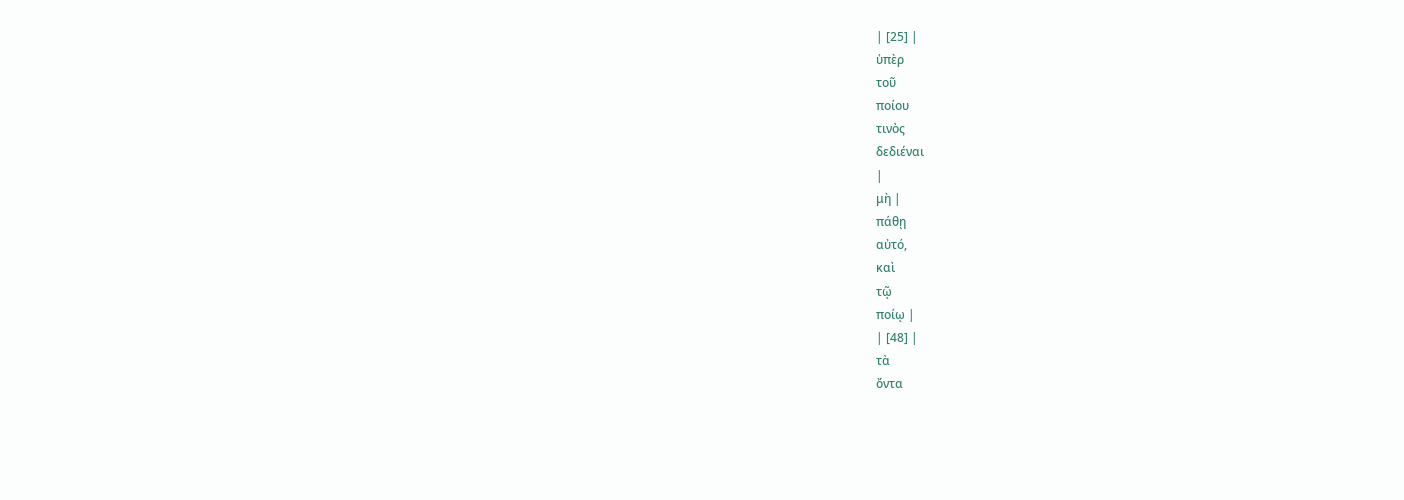| [25] |
ὑπὲρ
τοῦ
ποίου
τινὸς
δεδιέναι
|
μὴ |
πάθῃ
αὐτό,
καὶ
τῷ
ποίῳ |
| [48] |
τὰ
ὄντα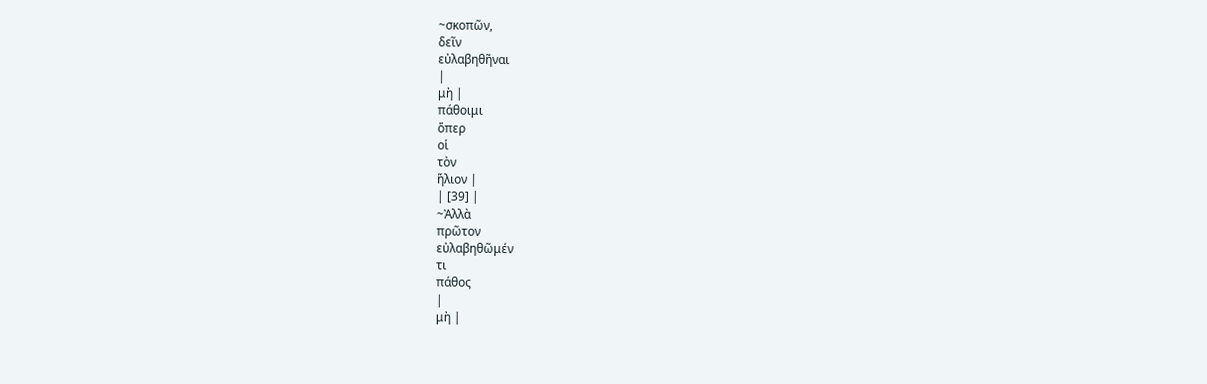~σκοπῶν,
δεῖν
εὐλαβηθῆναι
|
μὴ |
πάθοιμι
ὅπερ
οἱ
τὸν
ἥλιον |
| [39] |
~Ἀλλὰ
πρῶτον
εὐλαβηθῶμέν
τι
πάθος
|
μὴ |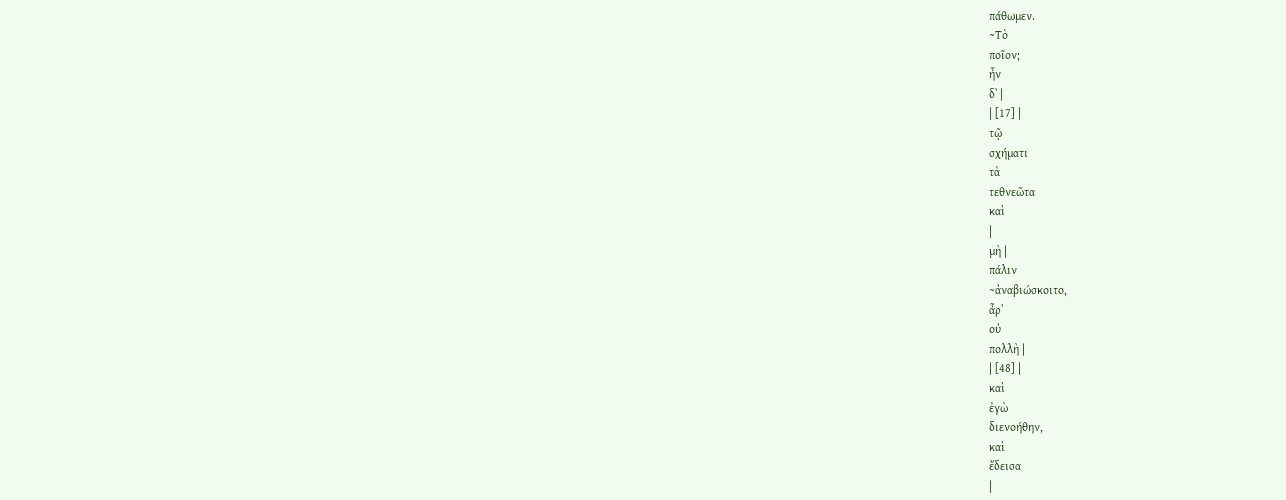πάθωμεν.
~Τὸ
ποῖον;
ἦν
δ᾽ |
| [17] |
τῷ
σχήματι
τὰ
τεθνεῶτα
καὶ
|
μὴ |
πάλιν
~ἀναβιώσκοιτο,
ἆρ᾽
οὐ
πολλὴ |
| [48] |
καὶ
ἐγὼ
διενοήθην,
καὶ
ἔδεισα
|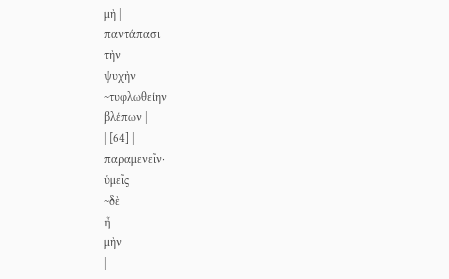μὴ |
παντάπασι
τὴν
ψυχὴν
~τυφλωθείην
βλέπων |
| [64] |
παραμενεῖν·
ὑμεῖς
~δὲ
ἦ
μὴν
|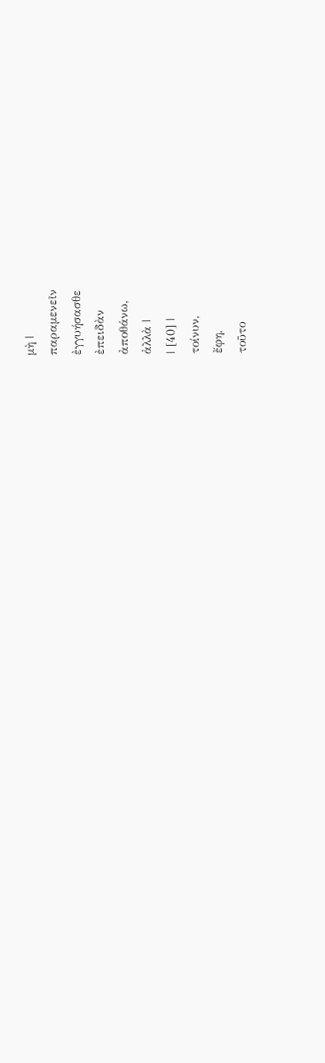μὴ |
παραμενεῖν
ἐγγυήσασθε
ἐπειδὰν
ἀποθάνω,
ἀλλὰ |
| [40] |
τοίνυν,
ἔφη,
τοῦτο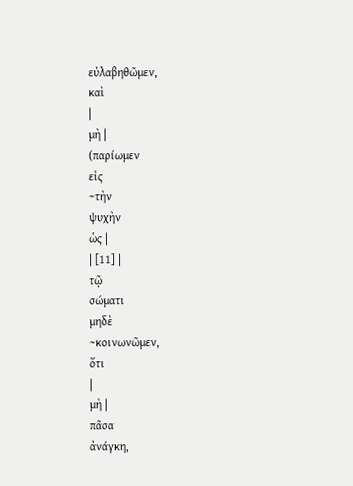εὐλαβηθῶμεν,
καὶ
|
μὴ |
(παρίωμεν
εἰς
~τὴν
ψυχὴν
ὡς |
| [11] |
τῷ
σώματι
μηδὲ
~κοινωνῶμεν,
ὅτι
|
μὴ |
πᾶσα
ἀνάγκη,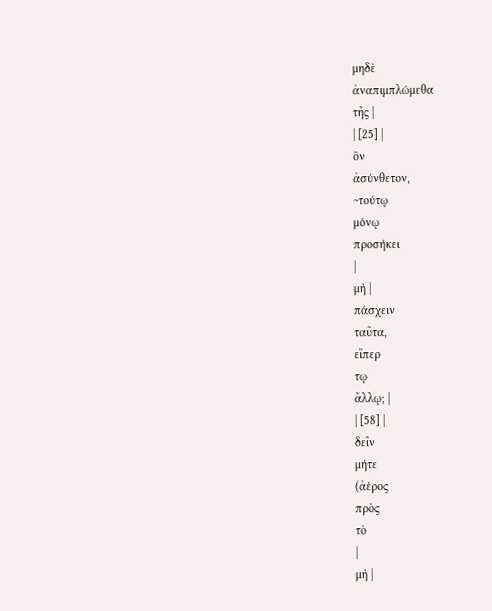μηδὲ
ἀναπιμπλώμεθα
τῆς |
| [25] |
ὂν
ἀσύνθετον,
~τούτῳ
μόνῳ
προσήκει
|
μὴ |
πάσχειν
ταῦτα,
εἴπερ
τῳ
ἄλλῳ; |
| [58] |
δεῖν
μήτε
(ἀέρος
πρὸς
τὸ
|
μὴ |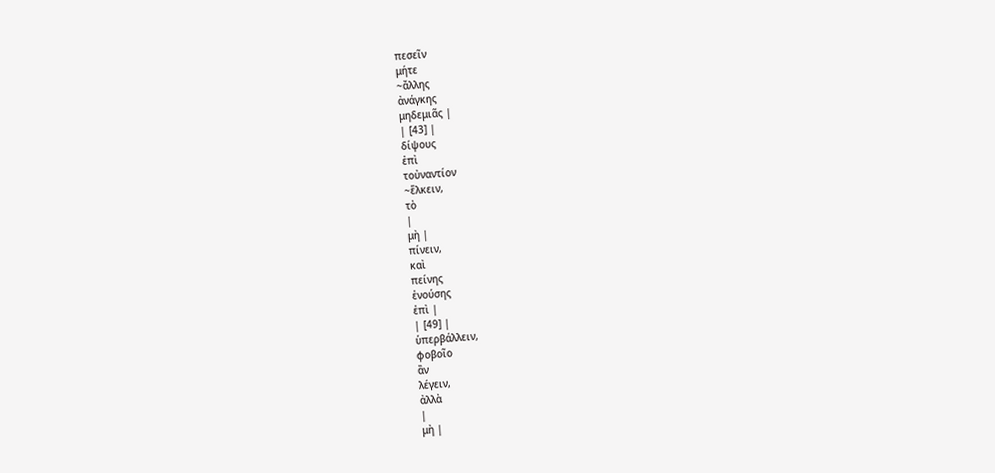πεσεῖν
μήτε
~ἄλλης
ἀνάγκης
μηδεμιᾶς |
| [43] |
δίψους
ἐπὶ
τοὐναντίον
~ἕλκειν,
τὸ
|
μὴ |
πίνειν,
καὶ
πείνης
ἐνούσης
ἐπὶ |
| [49] |
ὑπερβάλλειν,
φοβοῖο
ἂν
λέγειν,
ἀλλὰ
|
μὴ |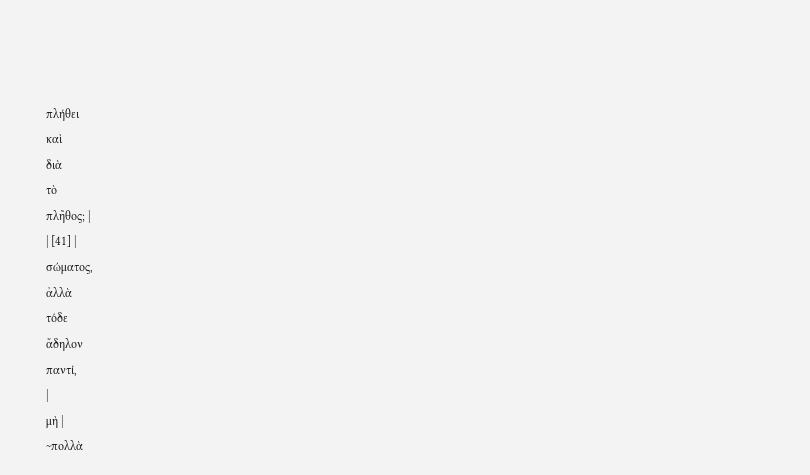πλήθει
καὶ
διὰ
τὸ
πλῆθος; |
| [41] |
σώματος,
ἀλλὰ
τόδε
ἄδηλον
παντί,
|
μὴ |
~πολλὰ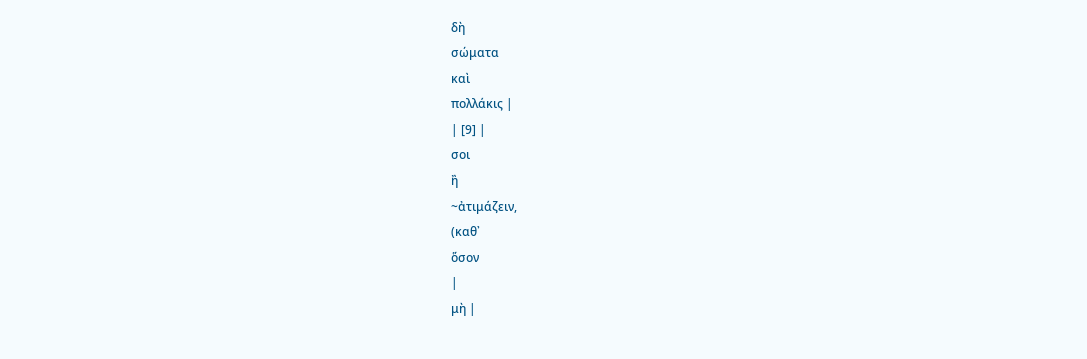δὴ
σώματα
καὶ
πολλάκις |
| [9] |
σοι
ἢ
~ἀτιμάζειν,
(καθ᾽
ὅσον
|
μὴ |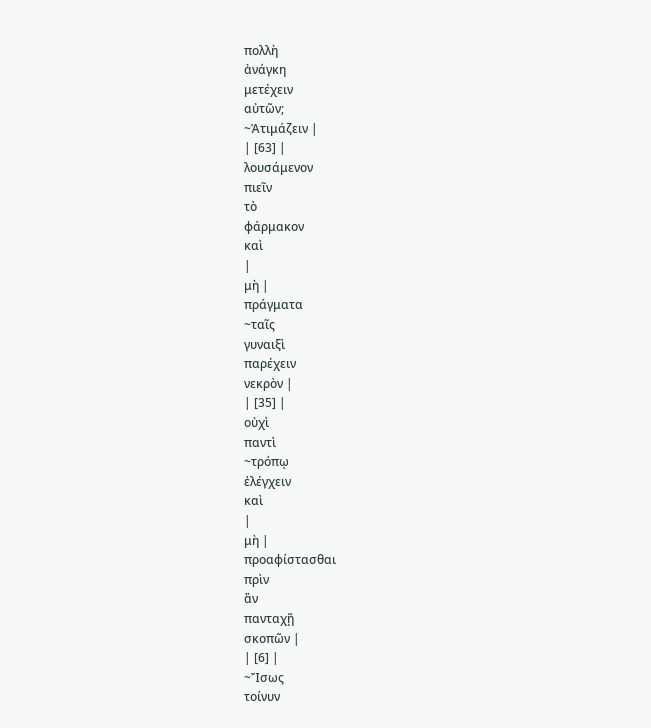πολλὴ
ἀνάγκη
μετέχειν
αὐτῶν;
~Ἀτιμάζειν |
| [63] |
λουσάμενον
πιεῖν
τὸ
φάρμακον
καὶ
|
μὴ |
πράγματα
~ταῖς
γυναιξὶ
παρέχειν
νεκρὸν |
| [35] |
οὐχὶ
παντὶ
~τρόπῳ
ἐλέγχειν
καὶ
|
μὴ |
προαφίστασθαι
πρὶν
ἂν
πανταχῇ
σκοπῶν |
| [6] |
~Ἴσως
τοίνυν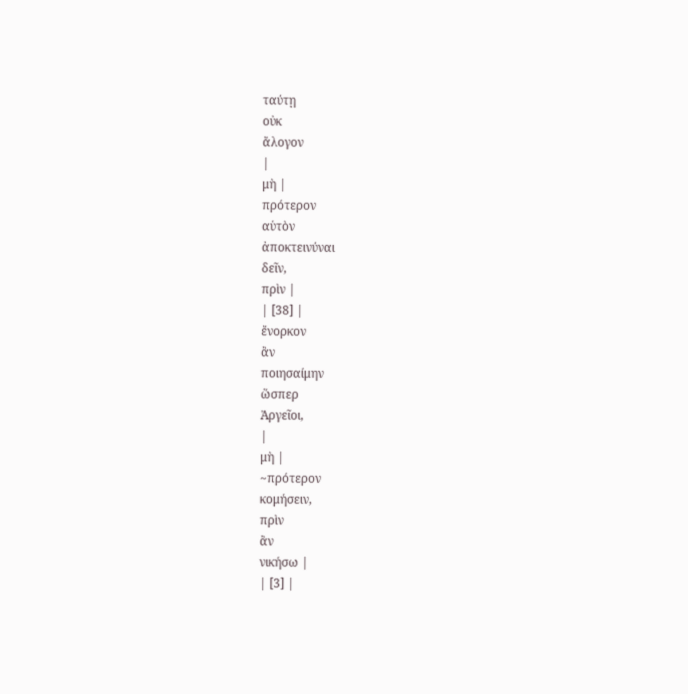ταύτῃ
οὐκ
ἄλογον
|
μὴ |
πρότερον
αὑτὸν
ἀποκτεινύναι
δεῖν,
πρὶν |
| [38] |
ἔνορκον
ἂν
ποιησαίμην
ὥσπερ
Ἀργεῖοι,
|
μὴ |
~πρότερον
κομήσειν,
πρὶν
ἂν
νικήσω |
| [3] |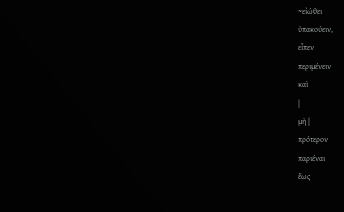~εἰώθει
ὑπακούειν,
εἶπεν
περιμένειν
καὶ
|
μὴ |
πρότερον
παριέναι
ἕως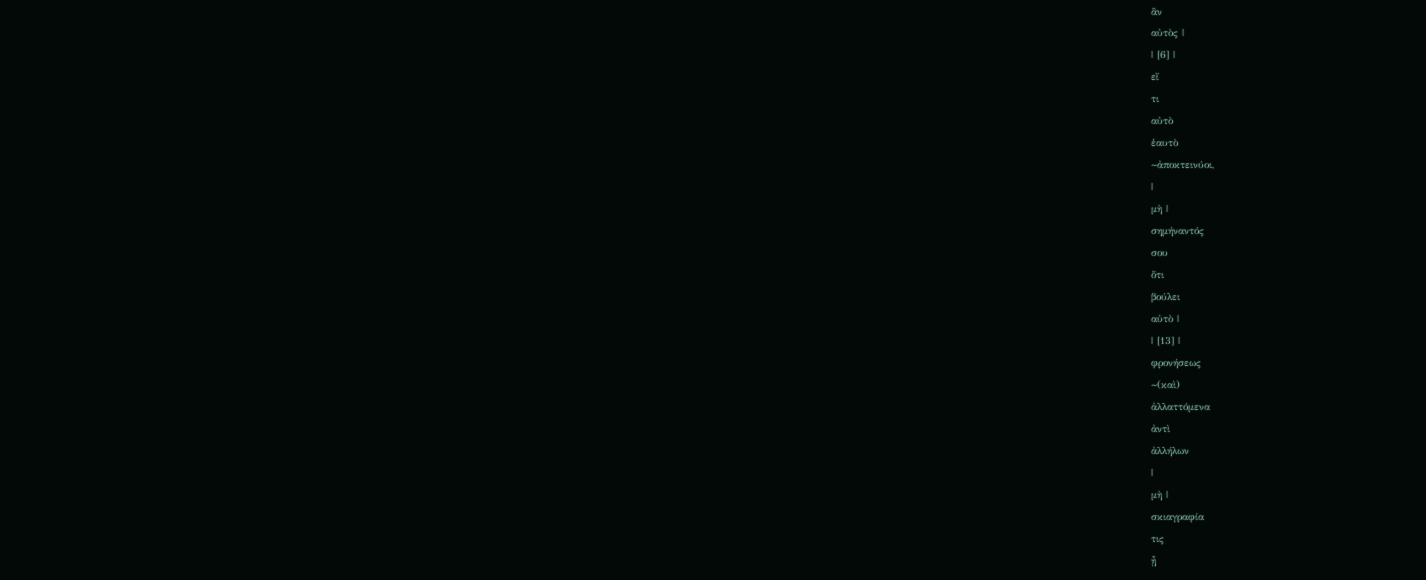ἂν
αὐτὸς |
| [6] |
εἴ
τι
αὐτὸ
ἑαυτὸ
~ἀποκτεινύοι,
|
μὴ |
σημήναντός
σου
ὅτι
βούλει
αὐτὸ |
| [13] |
φρονήσεως
~(καὶ)
ἀλλαττόμενα
ἀντὶ
ἀλλήλων
|
μὴ |
σκιαγραφία
τις
ᾖ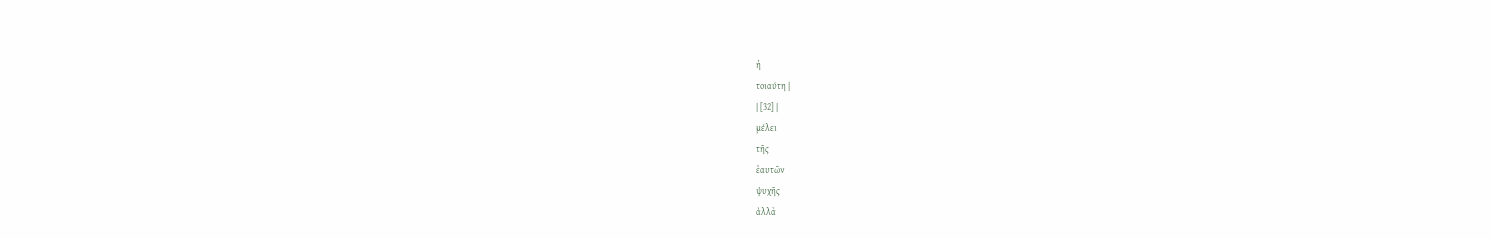ἡ
τοιαύτη |
| [32] |
μέλει
τῆς
ἑαυτῶν
ψυχῆς
ἀλλὰ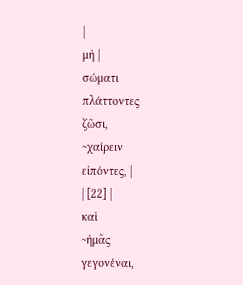|
μὴ |
σώματι
πλάττοντες
ζῶσι,
~χαίρειν
εἰπόντες, |
| [22] |
καὶ
~ἡμᾶς
γεγονέναι,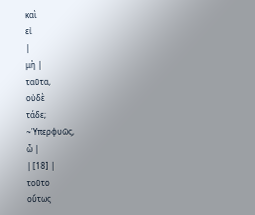καὶ
εἰ
|
μὴ |
ταῦτα,
οὐδὲ
τάδε;
~Ὑπερφυῶς,
ὦ |
| [18] |
τοῦτο
οὕτως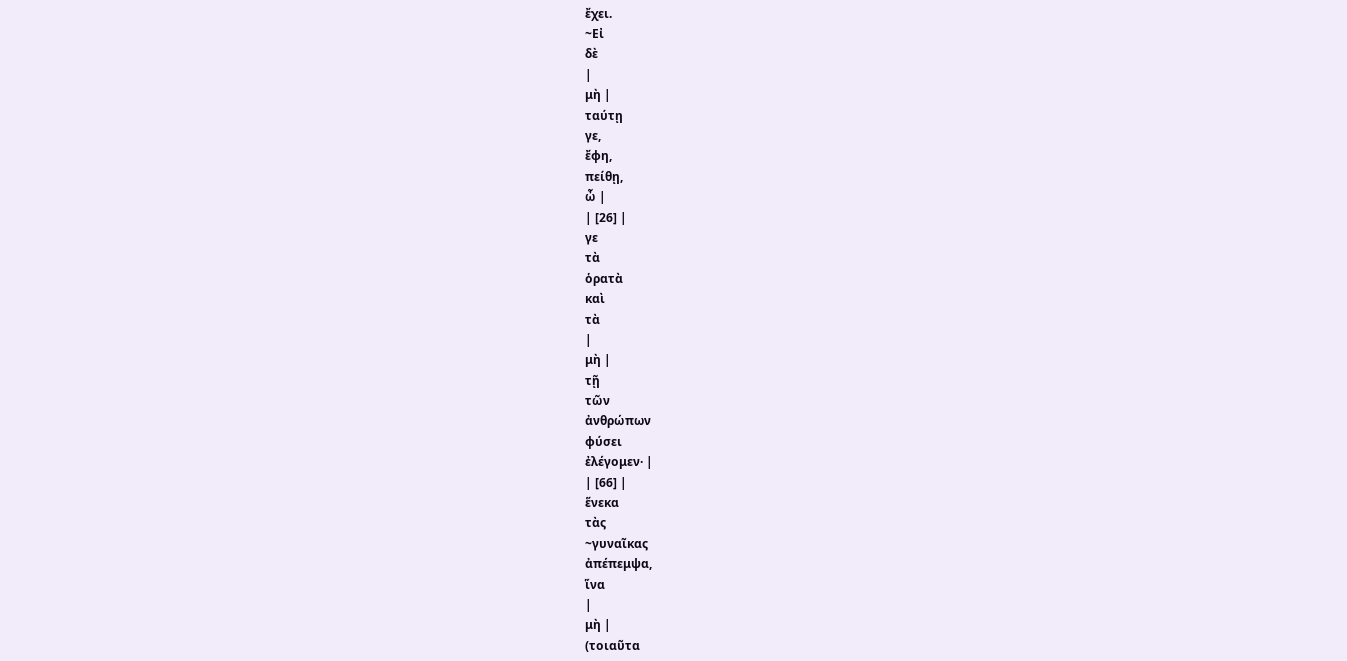ἔχει.
~Εἰ
δὲ
|
μὴ |
ταύτῃ
γε,
ἔφη,
πείθῃ,
ὦ |
| [26] |
γε
τὰ
ὁρατὰ
καὶ
τὰ
|
μὴ |
τῇ
τῶν
ἀνθρώπων
φύσει
ἐλέγομεν· |
| [66] |
ἕνεκα
τὰς
~γυναῖκας
ἀπέπεμψα,
ἵνα
|
μὴ |
(τοιαῦτα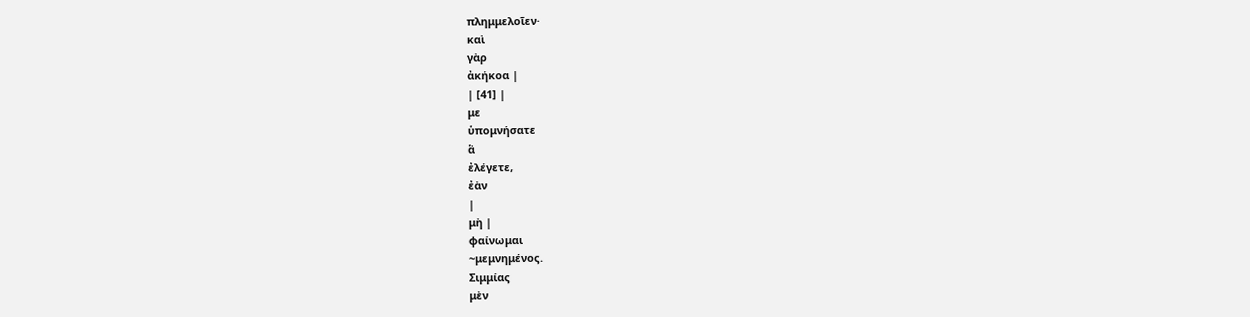πλημμελοῖεν·
καὶ
γὰρ
ἀκήκοα |
| [41] |
με
ὑπομνήσατε
ἃ
ἐλέγετε,
ἐὰν
|
μὴ |
φαίνωμαι
~μεμνημένος.
Σιμμίας
μὲν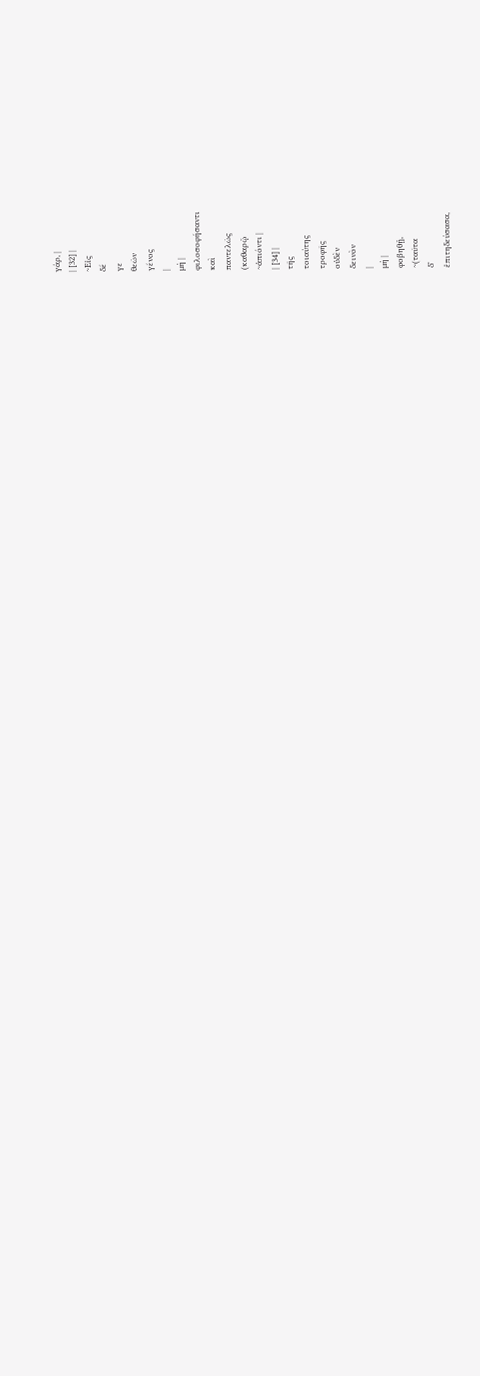γάρ, |
| [32] |
~Εἰς
δέ
γε
θεῶν
γένος
|
μὴ |
φιλοσοφήσαντι
καὶ
παντελῶς
(καθαρῷ
~ἀπιόντι |
| [34] |
τῆς
τοιαύτης
τροφῆς
οὐδὲν
δεινὸν
|
μὴ |
φοβηθῇ,
~(ταῦτα
δ᾽
ἐπιτηδεύσασα,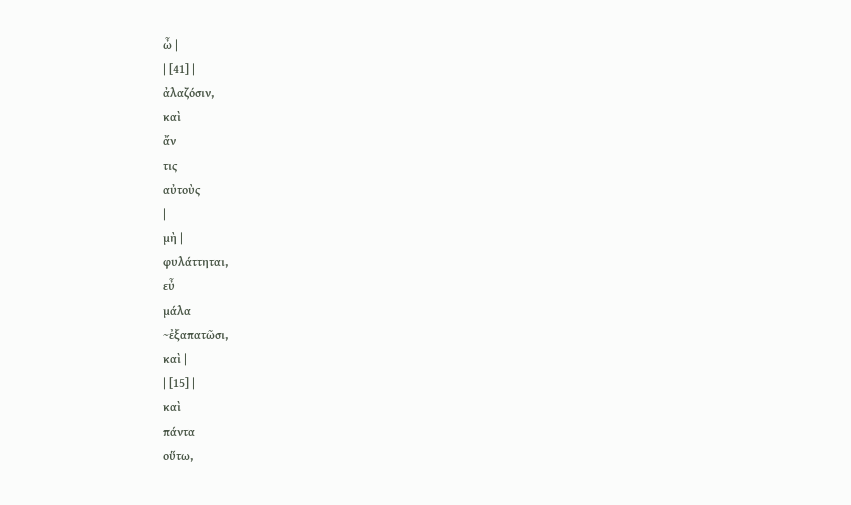ὦ |
| [41] |
ἀλαζόσιν,
καὶ
ἄν
τις
αὐτοὺς
|
μὴ |
φυλάττηται,
εὖ
μάλα
~ἐξαπατῶσι,
καὶ |
| [15] |
καὶ
πάντα
οὕτω,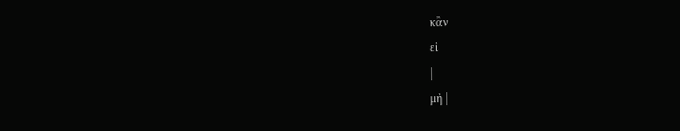κἂν
εἰ
|
μὴ |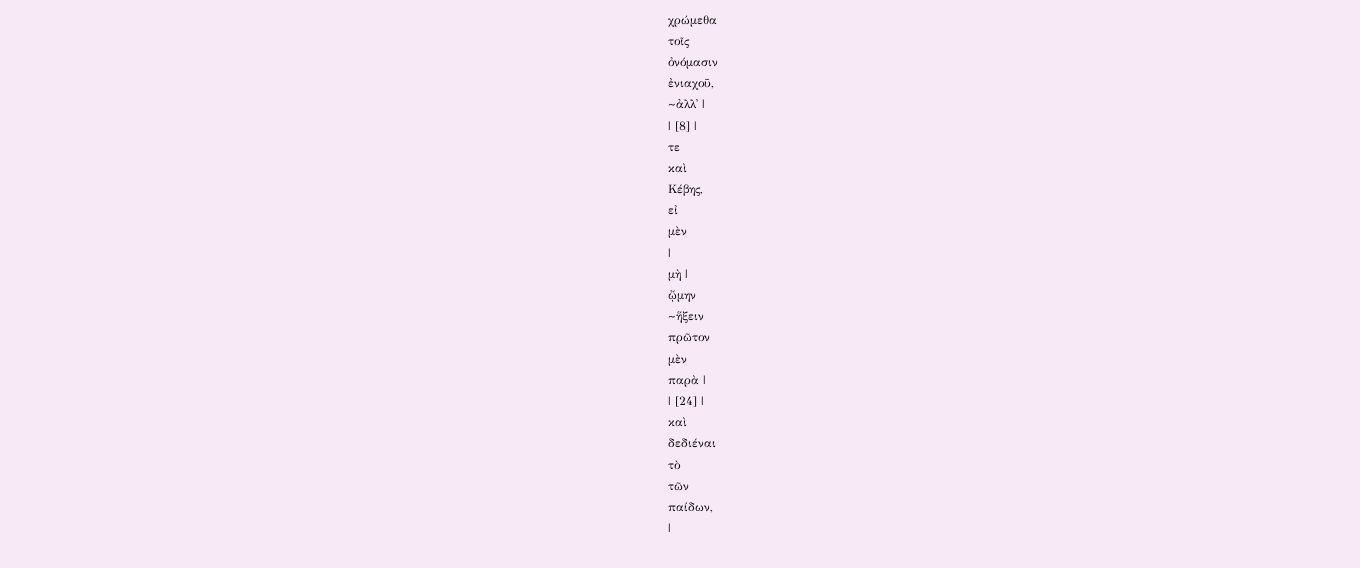χρώμεθα
τοῖς
ὀνόμασιν
ἐνιαχοῦ,
~ἀλλ᾽ |
| [8] |
τε
καὶ
Κέβης,
εἰ
μὲν
|
μὴ |
ᾤμην
~ἥξειν
πρῶτον
μὲν
παρὰ |
| [24] |
καὶ
δεδιέναι
τὸ
τῶν
παίδων,
|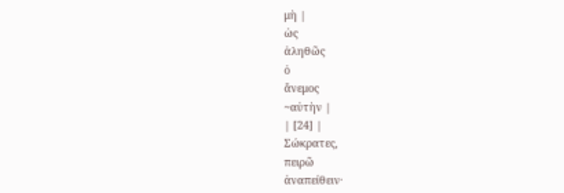μὴ |
ὡς
ἀληθῶς
ὁ
ἄνεμος
~αὐτὴν |
| [24] |
Σώκρατες,
πειρῶ
ἀναπείθειν·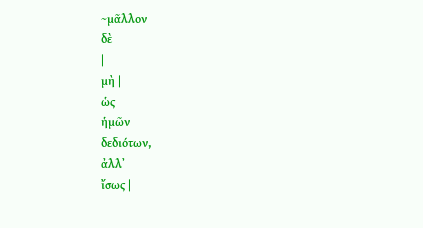~μᾶλλον
δὲ
|
μὴ |
ὡς
ἡμῶν
δεδιότων,
ἀλλ᾽
ἴσως |